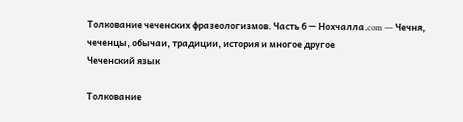Толкование чеченских фразеологизмов. Часть 6 — Нохчалла.com — Чечня, чеченцы, обычаи, традиции, история и многое другое
Чеченский язык

Толкование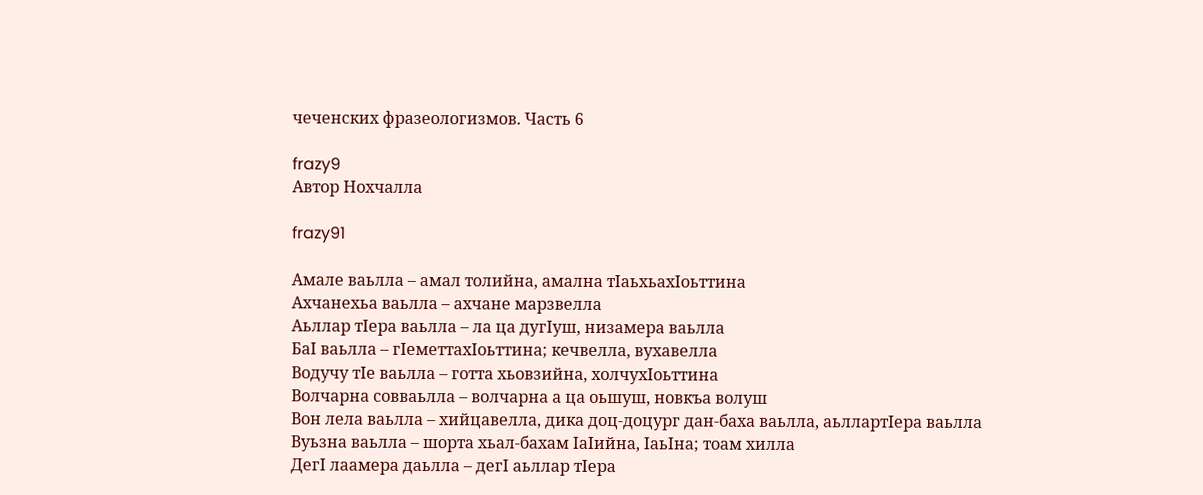чеченских фразеологизмов. Часть 6

frazy9
Автор Нохчалла

frazy91

Амале ваьлла – амал толийна, амална тIаьхьахIоьттина
Ахчанехьа ваьлла – ахчане марзвелла
Аьллар тIера ваьлла – ла ца дугIуш, низамера ваьлла
БаI ваьлла – гIеметтахIоьттина; кечвелла, вухавелла
Водучу тIе ваьлла – готта хьовзийна, холчухIоьттина
Волчарна совваьлла – волчарна а ца оьшуш, новкъа волуш
Вон лела ваьлла – хийцавелла, дика доц-доцург дан-баха ваьлла, аьллартIера ваьлла
Вуьзна ваьлла – шорта хьал-бахам IаIийна, IаьIна; тоам хилла
ДегI лаамера даьлла – дегI аьллар тIера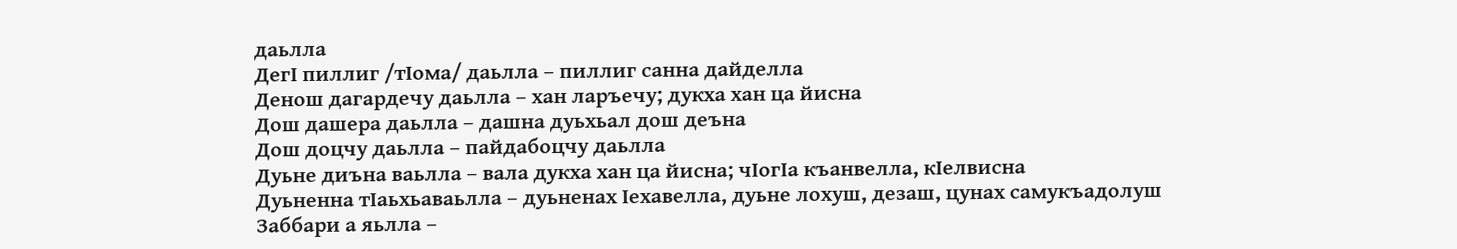даьлла
ДегI пиллиг /тIома/ даьлла – пиллиг санна дайделла
Денош дагардечу даьлла – хан ларъечу; дукха хан ца йисна
Дош дашера даьлла – дашна дуьхьал дош деъна
Дош доцчу даьлла – пайдабоцчу даьлла
Дуьне диъна ваьлла – вала дукха хан ца йисна; чIогIа къанвелла, кIелвисна
Дуьненна тIаьхьаваьлла – дуьненах Iехавелла, дуьне лохуш, дезаш, цунах самукъадолуш
Заббари а яьлла –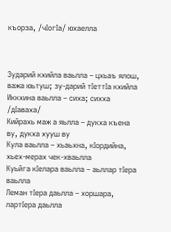къорза, /чIогIа/ юхаелла



Зударий кхийла ваьлла – цхьаъ ялош, важа юьтуш; зу-дарий тIеттIа кхийла
Иккхина ваьлла – сиха; сихха /дIаваха/
Кийрахь маж а яьлла – дукха къена ву, дукха хууш ву
Кула ваьлла – хьаьхна, кIордийна, хьех-мерах чек-хваьлла
Куьйга кIелара ваьлла – аьллар тIера ваьлла
Леман тIера даьлла – хоршара, лартIера даьлла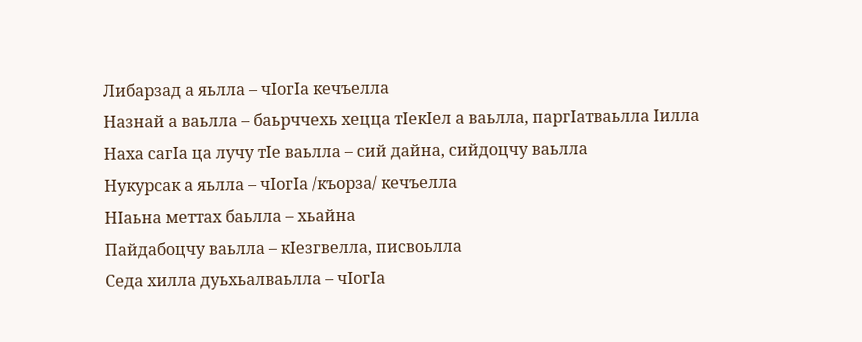Либарзад а яьлла – чIогIа кечъелла
Назнай а ваьлла – баьрччехь хецца тIекIел а ваьлла, паргIатваьлла Iилла
Наха сагIа ца лучу тIе ваьлла – сий дайна, сийдоцчу ваьлла
Нукурсак а яьлла – чIогIа /къорза/ кечъелла
НIаьна меттах баьлла – хьайна
Пайдабоцчу ваьлла – кIезгвелла, писвоьлла
Седа хилла дуьхьалваьлла – чIогIа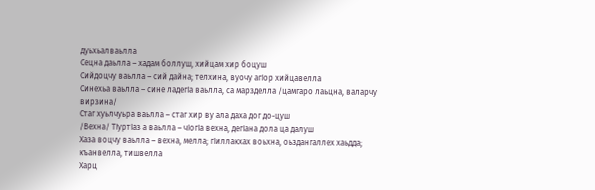дуьхьалваьлла
Сецна даьлла – хадам боллуш, хийцам хир боцуш
Сийдоцчу ваьлла – сий дайна; телхина, вуочу агIор хийцавелла
Синехьа ваьлла – сине ладегIа ваьлла, са марзделла /цамгаро лаьцна, валарчу вирзина/
Стаг хуьлчуьра ваьлла – стаг хир ву ала даха дог до-цуш
/Вехна/ ТIуртIаз а ваьлла – чIогIа вехна, дегIана дола ца далуш
Хаза воцчу ваьлла – вехна, мелла; гIиллакхах воьхна, оьздангаллех хаьдда; къанвелла, тишвелла
Харц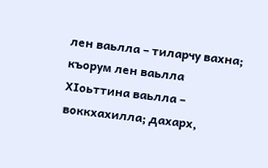лен ваьлла – тиларчу вахна; къорум лен ваьлла
ХIоьттина ваьлла – воккхахилла; дахарх,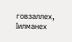говзаллех, Iилманех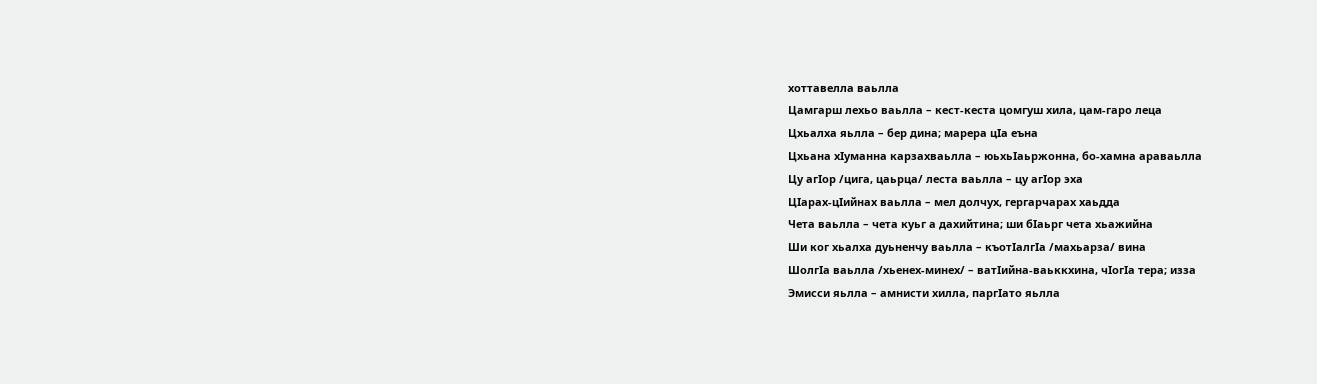хоттавелла ваьлла
Цамгарш лехьо ваьлла – кест-кеста цомгуш хила, цам-гаро леца
Цхьалха яьлла – бер дина; марера цIа еъна
Цхьана хIуманна карзахваьлла – юьхьIаьржонна, бо-хамна араваьлла
Цу агIор /цига, цаьрца/ леста ваьлла – цу агIор эха
ЦIарах-цIийнах ваьлла – мел долчух, гергарчарах хаьдда
Чета ваьлла – чета куьг а дахийтина; ши бIаьрг чета хьажийна
Ши ког хьалха дуьненчу ваьлла – къотIалгIа /махьарза/ вина
ШолгIа ваьлла /хьенех-минех/ – ватIийна-ваьккхина, чIогIа тера; изза
Эмисси яьлла – амнисти хилла, паргIато яьлла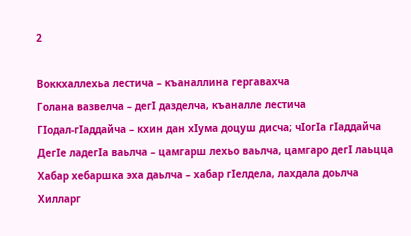2

Воккхаллехьа лестича – къаналлина гергавахча
Голана вазвелча – дегI дазделча, къаналле лестича
ГIодал-гIаддайча – кхин дан хIума доцуш дисча; чIогIа гIаддайча
ДегIе ладегIа ваьлча – цамгарш лехьо ваьлча, цамгаро дегI лаьцца
Хабар хебаршка эха даьлча – хабар гIелдела, лахдала доьлча
Хилларг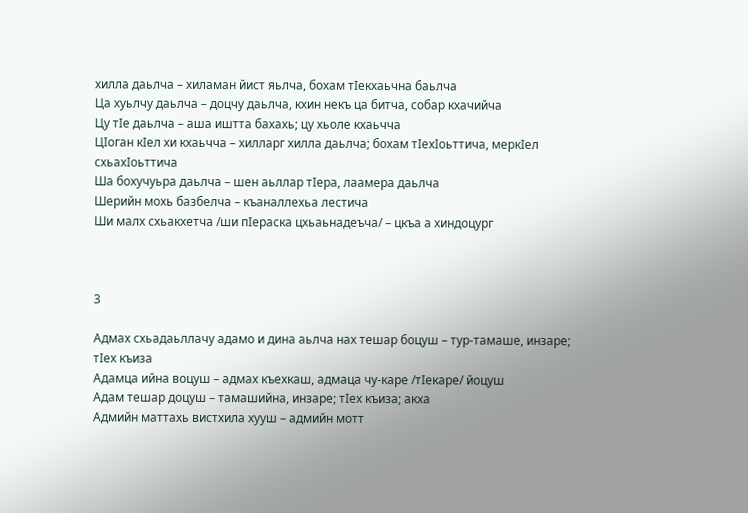хилла даьлча – хиламан йист яьлча, бохам тIекхаьчна баьлча
Ца хуьлчу даьлча – доцчу даьлча, кхин некъ ца битча, собар кхачийча
Цу тIе даьлча – аша иштта бахахь; цу хьоле кхаьчча
ЦIоган кIел хи кхаьчча – хилларг хилла даьлча; бохам тIехIоьттича, меркIел схьахIоьттича
Ша бохучуьра даьлча – шен аьллар тIера, лаамера даьлча
Шерийн мохь базбелча – къаналлехьа лестича
Ши малх схьакхетча /ши пIераска цхьаьнадеъча/ – цкъа а хиндоцург



3

Адмах схьадаьллачу адамо и дина аьлча нах тешар боцуш – тур-тамаше, инзаре; тIех къиза
Адамца ийна воцуш – адмах къехкаш, адмаца чу-каре /тIекаре/ йоцуш
Адам тешар доцуш – тамашийна, инзаре; тIех къиза; акха
Адмийн маттахь вистхила хууш – адмийн мотт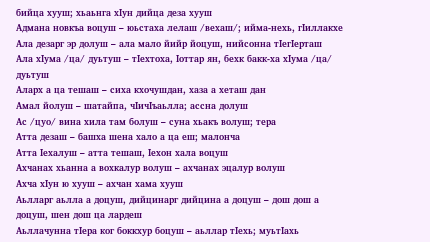бийца хууш; хьаьнга хIун дийца деза хууш
Адмана новкъа воцуш – юьстаха лелаш /вехаш/; ийма-нехь, гIиллакхе
Ала дезарг эр долуш – ала мало йийр йоцуш, нийсонна тIегIерташ
Ала хIума /ца/ дуьтуш – тIехтоха, Iоттар ян, бехк бакк-ха хIума /ца/ дуьтуш
Аларх а ца тешаш – сиха кхочушдан, хаза а хеташ дан
Амал йолуш – шатайпа, чIичIъаьлла; ассна долуш
Ас /цуо/ вина хила там болуш – суна хьакъ волуш; тера
Атта дезаш – башха шена хало а ца еш; малонча
Атта Iехалуш – атта тешаш, Iехон хала воцуш
Ахчанах хьанна а вохкалур волуш – ахчанах эцалур волуш
Ахча хIун ю хууш – ахчан хама хууш
Аьлларг аьлла а доцуш, дийцинарг дийцина а доцуш – дош дош а доцуш, шен дош ца лардеш
Аьллачунна тIера ког боккхур боцуш – аьллар тIехь; муьтIахь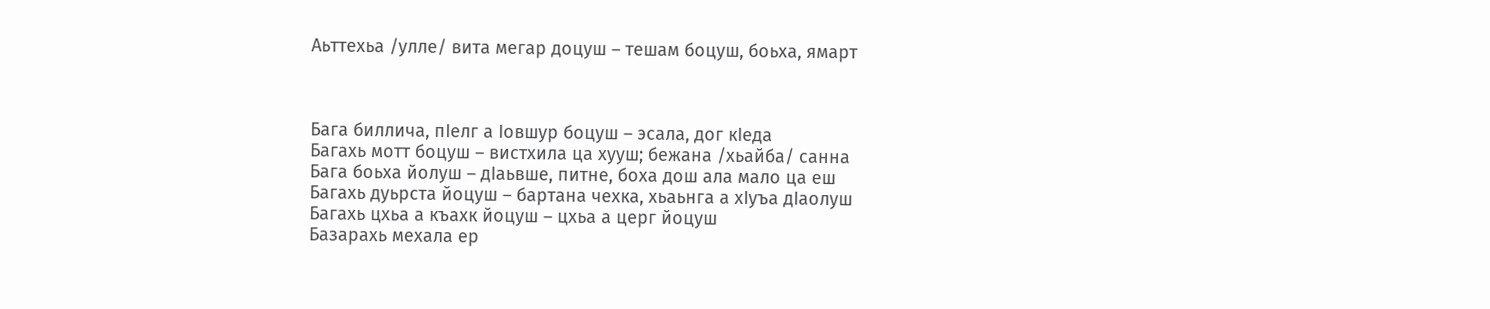Аьттехьа /улле/ вита мегар доцуш – тешам боцуш, боьха, ямарт



Бага биллича, пIелг а Iовшур боцуш – эсала, дог кIеда
Багахь мотт боцуш – вистхила ца хууш; бежана /хьайба/ санна
Бага боьха йолуш – дIаьвше, питне, боха дош ала мало ца еш
Багахь дуьрста йоцуш – бартана чехка, хьаьнга а хIуъа дIаолуш
Багахь цхьа а къахк йоцуш – цхьа а церг йоцуш
Базарахь мехала ер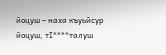йоцуш – наха къуьйсур йоцуш, тI****талуш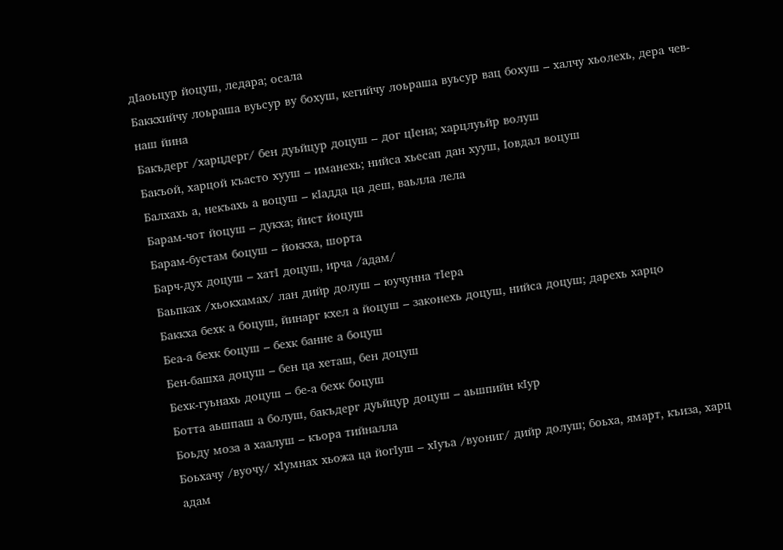дIаоьцур йоцуш, ледара; осала
Баккхийчу лоьраша вуьсур ву бохуш, кегийчу лоьраша вуьсур вац бохуш – халчу хьолехь, дера чев-наш йина
Бакъдерг /харцдерг/ бен дуьйцур доцуш – дог цIена; харцлуьйр волуш
Бакъой, харцой къасто хууш – иманехь; нийса хьесап дан хууш, Iовдал воцуш
Балхахь а, некъахь а воцуш – кIадда ца деш, ваьлла лела
Барам-чот йоцуш – дукха; йист йоцуш
Барам-бустам боцуш – йоккха, шорта
Барч-дух доцуш – хатI доцуш, ирча /адам/
Баьпках /хьокхамах/ лан дийр долуш – юучунна тIера
Баккха бехк а боцуш, йинарг кхел а йоцуш – законехь доцуш, нийса доцуш; дарехь харцо
Беа-а бехк боцуш – бехк банне а боцуш
Бен-башха доцуш – бен ца хеташ, бен доцуш
Бехк-гуьнахь доцуш – бе-а бехк боцуш
Ботта аьшпаш а болуш, бакъдерг дуьйцур доцуш – аьшпийн кIур
Боьду моза а хаалуш – къора тийналла
Боьхачу /вуочу/ хIумнах хьожа ца йогIуш – хIуъа /вуониг/ дийр долуш; боьха, ямарт, къиза, харц адам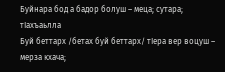Буйнара бод а бадор болуш – меца; сутара; тIахъаьлла
Буй беттарх /бетах буй беттарх/ тIера вер воцуш – мерза кхача;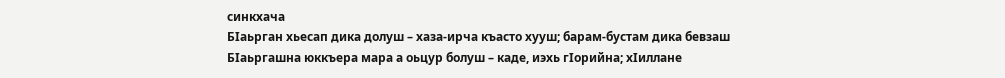синкхача
БIаьрган хьесап дика долуш – хаза-ирча къасто хууш; барам-бустам дика бевзаш
БIаьргашна юккъера мара а оьцур болуш – каде, иэхь гIорийна; хIиллане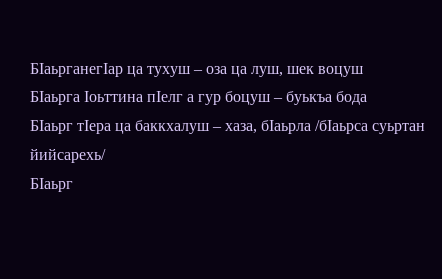БIаьрганегIар ца тухуш – оза ца луш, шек воцуш
БIаьрга Iоьттина пIелг а гур боцуш – буькъа бода
БIаьрг тIера ца баккхалуш – хаза, бIаьрла /бIаьрса суьртан йийсарехь/
БIаьрг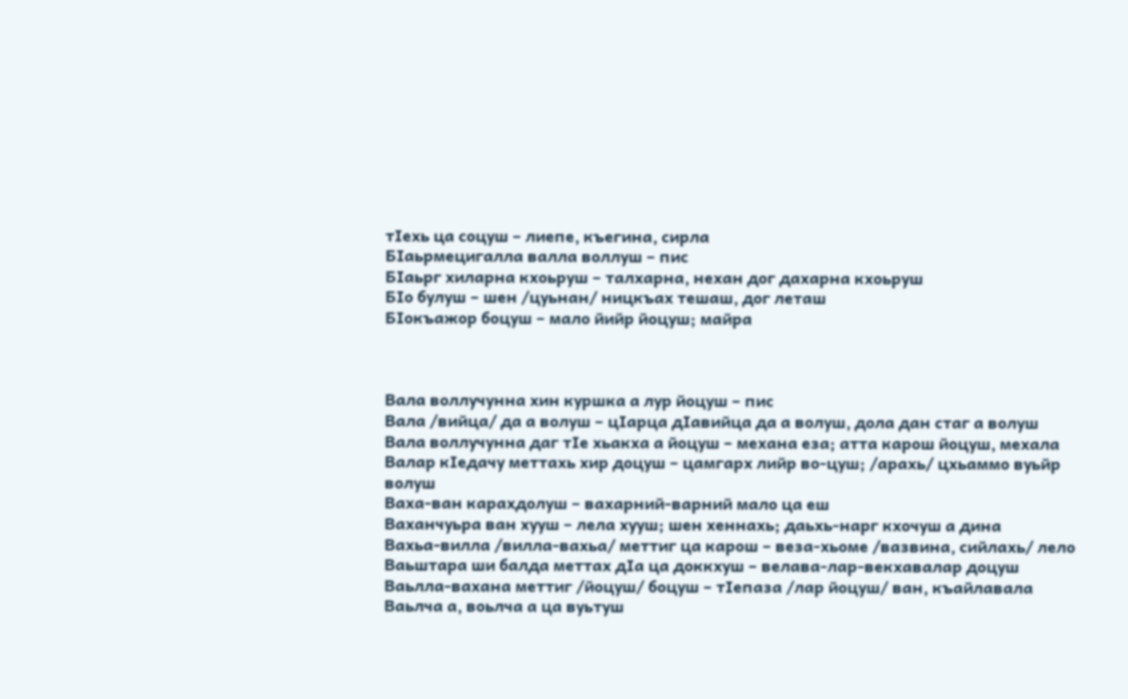тIехь ца соцуш – лиепе, къегина, сирла
БIаьрмецигалла валла воллуш – пис
БIаьрг хиларна кхоьруш – талхарна, нехан дог дахарна кхоьруш
БIо булуш – шен /цуьнан/ ницкъах тешаш, дог леташ
БIокъажор боцуш – мало йийр йоцуш; майра



Вала воллучунна хин куршка а лур йоцуш – пис
Вала /вийца/ да а волуш – цIарца дIавийца да а волуш, дола дан стаг а волуш
Вала воллучунна даг тIе хьакха а йоцуш – механа еза; атта карош йоцуш, мехала
Валар кIедачу меттахь хир доцуш – цамгарх лийр во-цуш; /арахь/ цхьаммо вуьйр волуш
Ваха-ван карахдолуш – вахарний-варний мало ца еш
Ваханчуьра ван хууш – лела хууш; шен хеннахь; даьхь-нарг кхочуш а дина
Вахьа-вилла /вилла-вахьа/ меттиг ца карош – веза-хьоме /вазвина, сийлахь/ лело
Ваьштара ши балда меттах дIа ца доккхуш – велава-лар-векхавалар доцуш
Ваьлла-вахана меттиг /йоцуш/ боцуш – тIепаза /лар йоцуш/ ван, къайлавала
Ваьлча а, воьлча а ца вуьтуш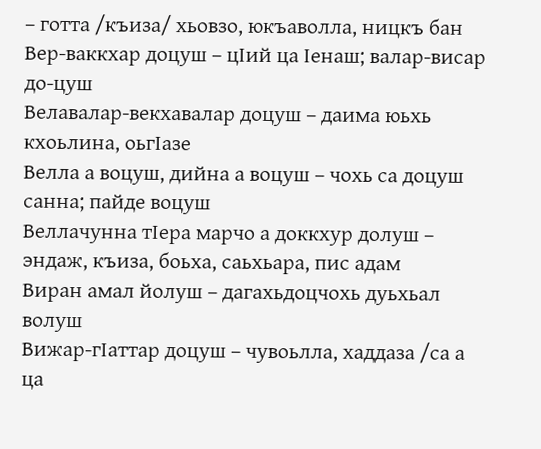– готта /къиза/ хьовзо, юкъаволла, ницкъ бан
Вер-ваккхар доцуш – цIий ца Iенаш; валар-висар до-цуш
Велавалар-векхавалар доцуш – даима юьхь кхоьлина, оьгIазе
Велла а воцуш, дийна а воцуш – чохь са доцуш санна; пайде воцуш
Веллачунна тIера марчо а доккхур долуш – эндаж, къиза, боьха, саьхьара, пис адам
Виран амал йолуш – дагахьдоцчохь дуьхьал волуш
Вижар-гIаттар доцуш – чувоьлла, хаддаза /са а ца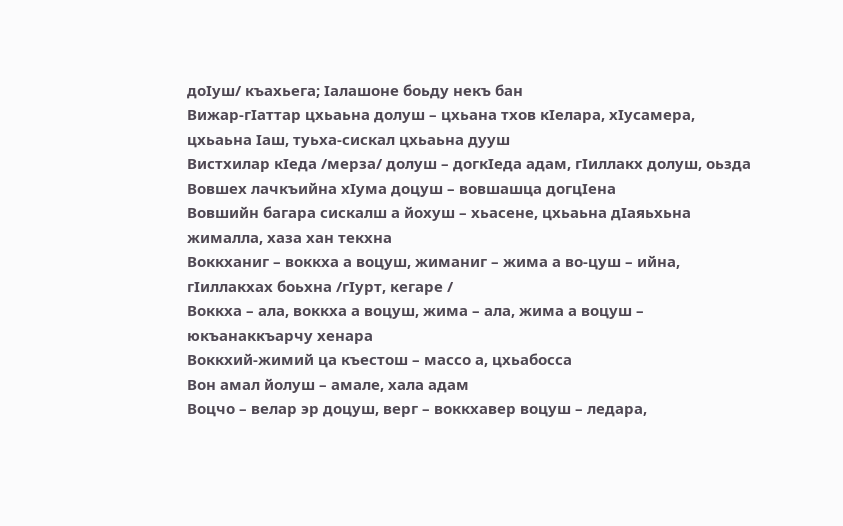доIуш/ къахьега; Iалашоне боьду некъ бан
Вижар-гIаттар цхьаьна долуш – цхьана тхов кIелара, хIусамера, цхьаьна Iаш, туьха-сискал цхьаьна дууш
Вистхилар кIеда /мерза/ долуш – догкIеда адам, гIиллакх долуш, оьзда
Вовшех лачкъийна хIума доцуш – вовшашца догцIена
Вовшийн багара сискалш а йохуш – хьасене, цхьаьна дIаяьхьна жималла, хаза хан текхна
Воккханиг – воккха а воцуш, жиманиг – жима а во-цуш – ийна, гIиллакхах боьхна /гIурт, кегаре /
Воккха – ала, воккха а воцуш, жима – ала, жима а воцуш – юкъанаккъарчу хенара
Воккхий-жимий ца къестош – массо а, цхьабосса
Вон амал йолуш – амале, хала адам
Воцчо – велар эр доцуш, верг – воккхавер воцуш – ледара,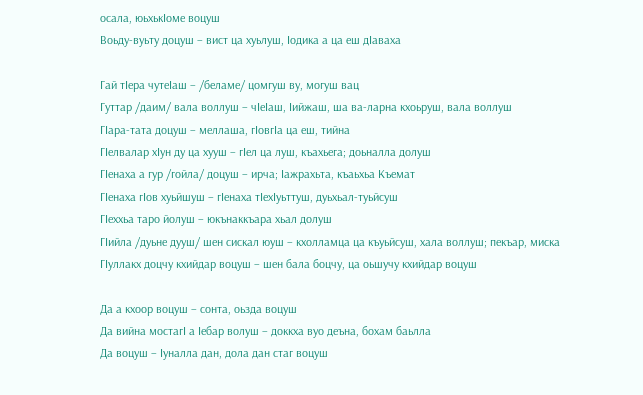осала, юьхькIоме воцуш
Воьду-вуьту доцуш – вист ца хуьлуш, Iодика а ца еш дIаваха

Гай тIера чутеIаш – /беламе/ цомгуш ву, могуш вац
Гуттар /даим/ вала воллуш – чIеIаш, Iийжаш, ша ва-ларна кхоьруш, вала воллуш
ГIара-тата доцуш – меллаша, гIовгIа ца еш, тийна
ГIелвалар хIун ду ца хууш – гIел ца луш, къахьега; доьналла долуш
ГIенаха а гур /гойла/ доцуш – ирча; Iажрахьта, къаьхьа Къемат
ГIенаха гIов хуьйшуш – гIенаха тIехIуьттуш, дуьхьал-туьйсуш
ГIеххьа таро йолуш – юкънаккъара хьал долуш
ГIийла /дуьне дууш/ шен сискал юуш – кхолламца ца къуьйсуш, хала воллуш; пекъар, миска
ГIуллакх доцчу кхийдар воцуш – шен бала боцчу, ца оьшучу кхийдар воцуш

Да а кхоор воцуш – сонта, оьзда воцуш
Да вийна мостагI а Iебар волуш – доккха вуо деъна, бохам баьлла
Да воцуш – Iуналла дан, дола дан стаг воцуш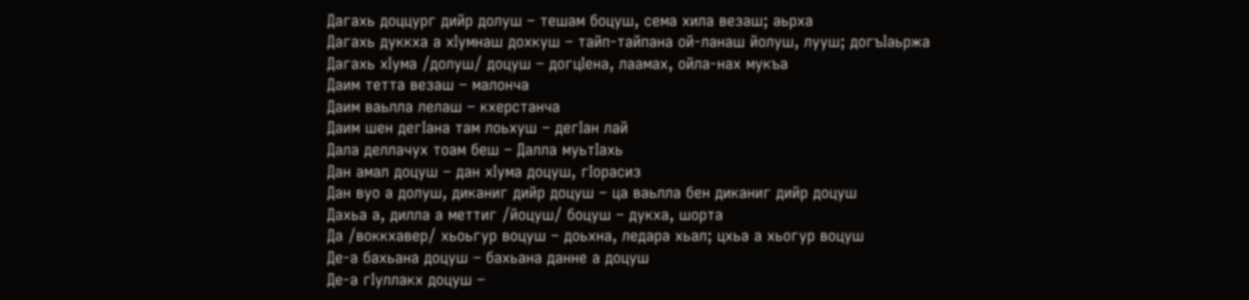Дагахь доццург дийр долуш – тешам боцуш, сема хила везаш; аьрха
Дагахь дуккха а хIумнаш дохкуш – тайп-тайпана ой-ланаш йолуш, лууш; догъIаьржа
Дагахь хIума /долуш/ доцуш – догцIена, лаамах, ойла-нах мукъа
Даим тетта везаш – малонча
Даим ваьлла лелаш – кхерстанча
Даим шен дегIана там лоьхуш – дегIан лай
Дала деллачух тоам беш – Далла муьтIахь
Дан амал доцуш – дан хIума доцуш, гIорасиз
Дан вуо а долуш, диканиг дийр доцуш – ца ваьлла бен диканиг дийр доцуш
Дахьа а, дилла а меттиг /йоцуш/ боцуш – дукха, шорта
Да /воккхавер/ хьоьгур воцуш – доьхна, ледара хьал; цхьа а хьогур воцуш
Де-а бахьана доцуш – бахьана данне а доцуш
Де-а гIуллакх доцуш –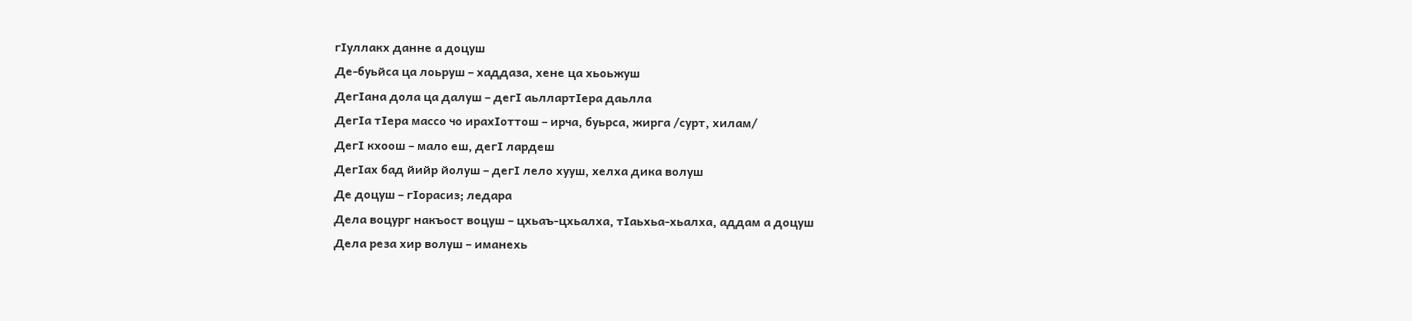гIуллакх данне а доцуш
Де-буьйса ца лоьруш – хаддаза, хене ца хьоьжуш
ДегIана дола ца далуш – дегI аьллартIера даьлла
ДегIа тIера массо чо ирахIоттош – ирча, буьрса, жирга /сурт, хилам/
ДегI кхоош – мало еш, дегI лардеш
ДегIах бад йийр йолуш – дегI лело хууш, хелха дика волуш
Де доцуш – гIорасиз; ледара
Дела воцург накъост воцуш – цхьаъ-цхьалха, тIаьхьа-хьалха, аддам а доцуш
Дела реза хир волуш – иманехь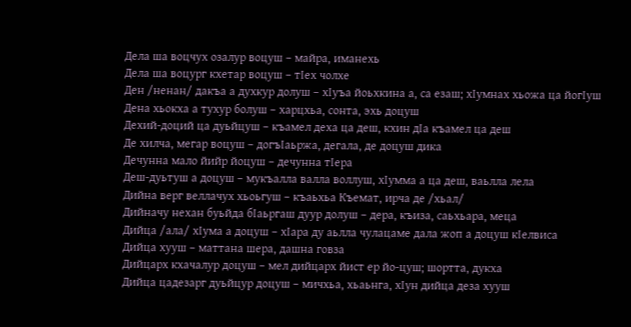Дела ша воцчух озалур воцуш – майра, иманехь
Дела ша воцург кхетар воцуш – тIех чолхе
Ден /ненан/ дакъа а духкур долуш – хIуъа йоьхкина а, са езаш; хIумнах хьожа ца йогIуш
Дена хьокха а тухур болуш – харцхьа, сонта, эхь доцуш
Дехий-доций ца дуьйцуш – къамел деха ца деш, кхин дIа къамел ца деш
Де хилча, мегар воцуш – догъIаьржа, дегала, де доцуш дика
Дечунна мало йийр йоцуш – дечунна тIера
Деш-дуьтуш а доцуш – мукъалла валла воллуш, хIумма а ца деш, ваьлла лела
Дийна верг веллачух хьоьгуш – къаьхьа Къемат, ирча де /хьал/
Дийначу нехан буьйда бIаьргаш дуур долуш – дера, къиза, саьхьара, меца
Дийца /ала/ хIума а доцуш – хIара ду аьлла чулацаме дала жоп а доцуш кIелвиса
Дийца хууш – маттана шера, дашна говза
Дийцарх кхачалур доцуш – мел дийцарх йист ер йо-цуш; шортта, дукха
Дийца цадезарг дуьйцур доцуш – мичхьа, хьаьнга, хIун дийца деза хууш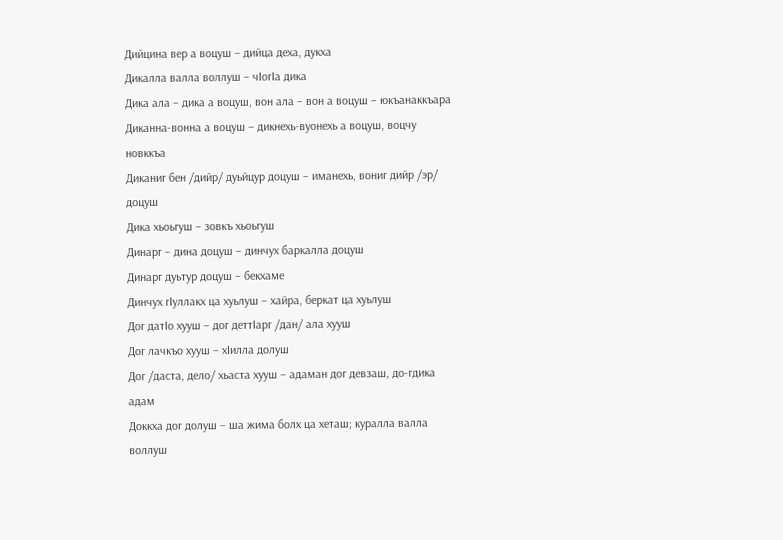Дийцина вер а воцуш – дийца деха, дукха
Дикалла валла воллуш – чIогIа дика
Дика ала – дика а воцуш, вон ала – вон а воцуш – юкъанаккъара
Диканна-вонна а воцуш – дикнехь-вуонехь а воцуш, воцчу новккъа
Диканиг бен /дийр/ дуьйцур доцуш – иманехь, вониг дийр /эр/ доцуш
Дика хьоьгуш – зовкъ хьоьгуш
Динарг – дина доцуш – динчух баркалла доцуш
Динарг дуьтур доцуш – бекхаме
Динчух гIуллакх ца хуьлуш – хайра, беркат ца хуьлуш
Дог датIо хууш – дог деттIарг /дан/ ала хууш
Дог лачкъо хууш – хIилла долуш
Дог /даста, дело/ хьаста хууш – адаман дог девзаш, до-гдика адам
Доккха дог долуш – ша жима болх ца хеташ; куралла валла воллуш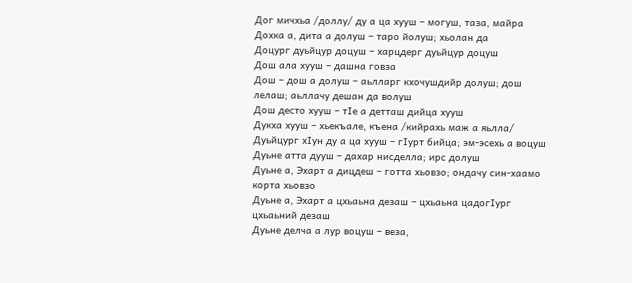Дог мичхьа /доллу/ ду а ца хууш – могуш, таза, майра
Дохка а, дита а долуш – таро йолуш; хьолан да
Доцург дуьйцур доцуш – харцдерг дуьйцур доцуш
Дош ала хууш – дашна говза
Дош – дош а долуш – аьлларг кхочушдийр долуш; дош лелаш; аьллачу дешан да волуш
Дош десто хууш – тIе а детташ дийца хууш
Дукха хууш – хьекъале, къена /кийрахь маж а яьлла/
Дуьйцург хIун ду а ца хууш – гIурт бийца; эм-эсехь а воцуш
Дуьне атта дууш – дахар нисделла; ирс долуш
Дуьне а, Эхарт а дицдеш – готта хьовзо; ондачу син-хаамо корта хьовзо
Дуьне а, Эхарт а цхьаьна дезаш – цхьаьна цадогIург цхьаьний дезаш
Дуьне делча а лур воцуш – веза,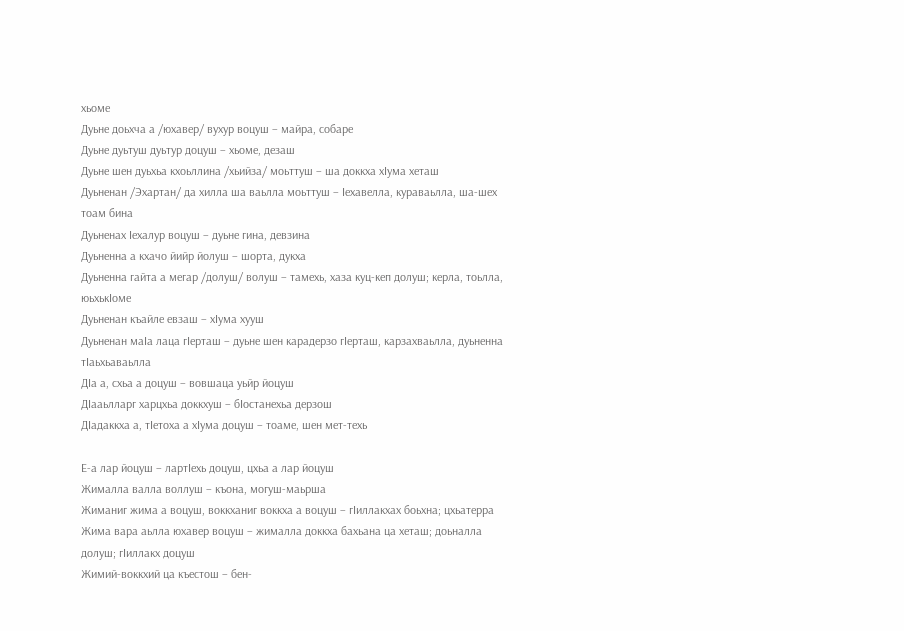хьоме
Дуьне доьхча а /юхавер/ вухур воцуш – майра, собаре
Дуьне дуьтуш дуьтур доцуш – хьоме, дезаш
Дуьне шен дуьхьа кхоьллина /хьийза/ моьттуш – ша доккха хIума хеташ
Дуьненан /Эхартан/ да хилла ша ваьлла моьттуш – Iехавелла, кураваьлла, ша-шех тоам бина
Дуьненах Iехалур воцуш – дуьне гина, девзина
Дуьненна а кхачо йийр йолуш – шорта, дукха
Дуьненна гайта а мегар /долуш/ волуш – тамехь, хаза куц-кеп долуш; керла, тоьлла, юьхькIоме
Дуьненан къайле евзаш – хIума хууш
Дуьненан маIа лаца гIерташ – дуьне шен карадерзо гIерташ, карзахваьлла, дуьненна тIаьхьаваьлла
ДIа а, схьа а доцуш – вовшаца уьйр йоцуш
ДIааьлларг харцхьа доккхуш – бIостанехьа дерзош
ДIадаккха а, тIетоха а хIума доцуш – тоаме, шен мет-техь

Е-а лар йоцуш – лартIехь доцуш, цхьа а лар йоцуш
Жималла валла воллуш – къона, могуш-маьрша
Жиманиг жима а воцуш, воккханиг воккха а воцуш – гIиллакхах боьхна; цхьатерра
Жима вара аьлла юхавер воцуш – жималла доккха бахьана ца хеташ; доьналла долуш; гIиллакх доцуш
Жимий-воккхий ца къестош – бен-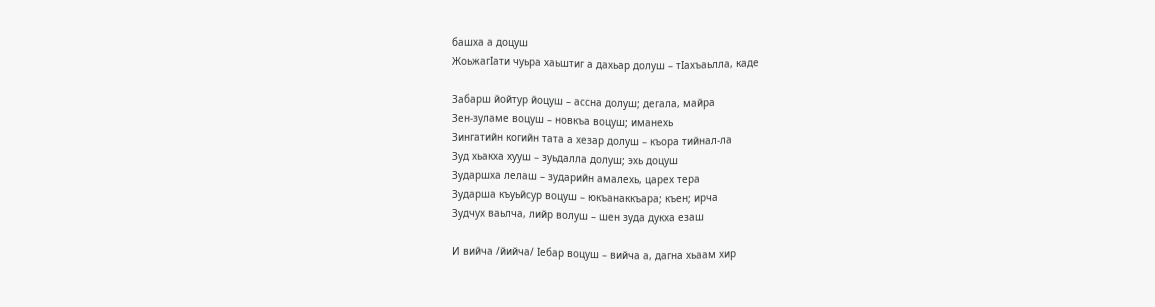башха а доцуш
ЖоьжагIати чуьра хаьштиг а дахьар долуш – тIахъаьлла, каде

Забарш йойтур йоцуш – ассна долуш; дегала, майра
Зен-зуламе воцуш – новкъа воцуш; иманехь
Зингатийн когийн тата а хезар долуш – къора тийнал-ла
Зуд хьакха хууш – зуьдалла долуш; эхь доцуш
Зударшха лелаш – зударийн амалехь, царех тера
Зударша къуьйсур воцуш – юкъанаккъара; къен; ирча
Зудчух ваьлча, лийр волуш – шен зуда дукха езаш

И вийча /йийча/ Iебар воцуш – вийча а, дагна хьаам хир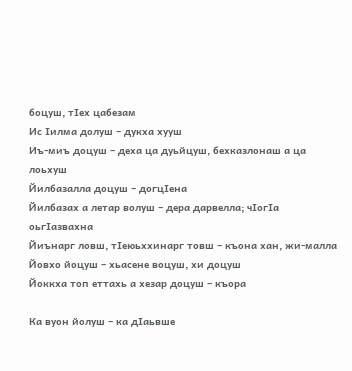боцуш, тIех цабезам
Ис Iилма долуш – дукха хууш
Иъ-миъ доцуш – деха ца дуьйцуш, бехказлонаш а ца лоьхуш
Йилбазалла доцуш – догцIена
Йилбазах а летар волуш – дера дарвелла; чIогIа оьгIазвахна
Йиънарг ловш, тIеюьххинарг товш – къона хан, жи-малла
Йовхо йоцуш – хьасене воцуш, хи доцуш
Йоккха топ еттахь а хезар доцуш – къора

Ка вуон йолуш – ка дIаьвше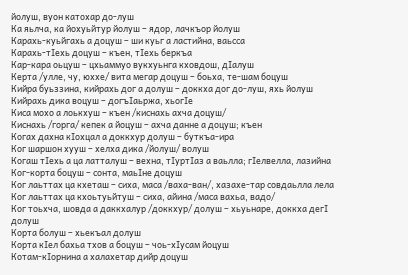йолуш, вуон катохар до-луш
Ка яьлча, ка йохуьйтур йолуш – ядор, лачкъор йолуш
Карахь-куьйгахь а доцуш – ши куьг а ластийна, ваьсса
Карахь-тIехь доцуш – къен, тIехь беркъа
Кар-кара оьцуш – цхьаммуо вукхуьнга кховдош, дIалуш
Керта /улле, чу, юххе/ вита мегар доцуш – боьха, те-шам боцуш
Кийра буьззина, кийрахь дог а долуш – доккха дог до-луш, яхь йолуш
Кийрахь дика воцуш – догъIаьржа, хьогIе
Киса мохо а лоькхуш – къен /киснахь ахча доцуш/
Киснахь /горга/ кепек а йоцуш – ахча данне а доцуш; къен
Когах дахна кIохцал а доккхур долуш – буткъа-ира
Ког шаршон хууш – хелха дика /йолуш/ волуш
Когаш тIехь а ца латталуш – вехна, тIуртIаз а ваьлла; гIелвелла, лазийна
Ког-корта боцуш – сонта, маьIне доцуш
Ког лаьттах ца кхеташ – сиха, маса /ваха-ван/, хазахе-тар совдаьлла лела
Ког лаьттах ца кхоьтуьйтуш – сиха, айина /маса вахьа, вадо/
Ког тоьхча, шовда а даккхалур /доккхур/ долуш – хьуьнаре, доккха дегI долуш
Корта болуш – хьекъал долуш
Корта кIел бахьа тхов а боцуш – чоь-хIусам йоцуш
Котам-кIорнина а халахетар дийр доцуш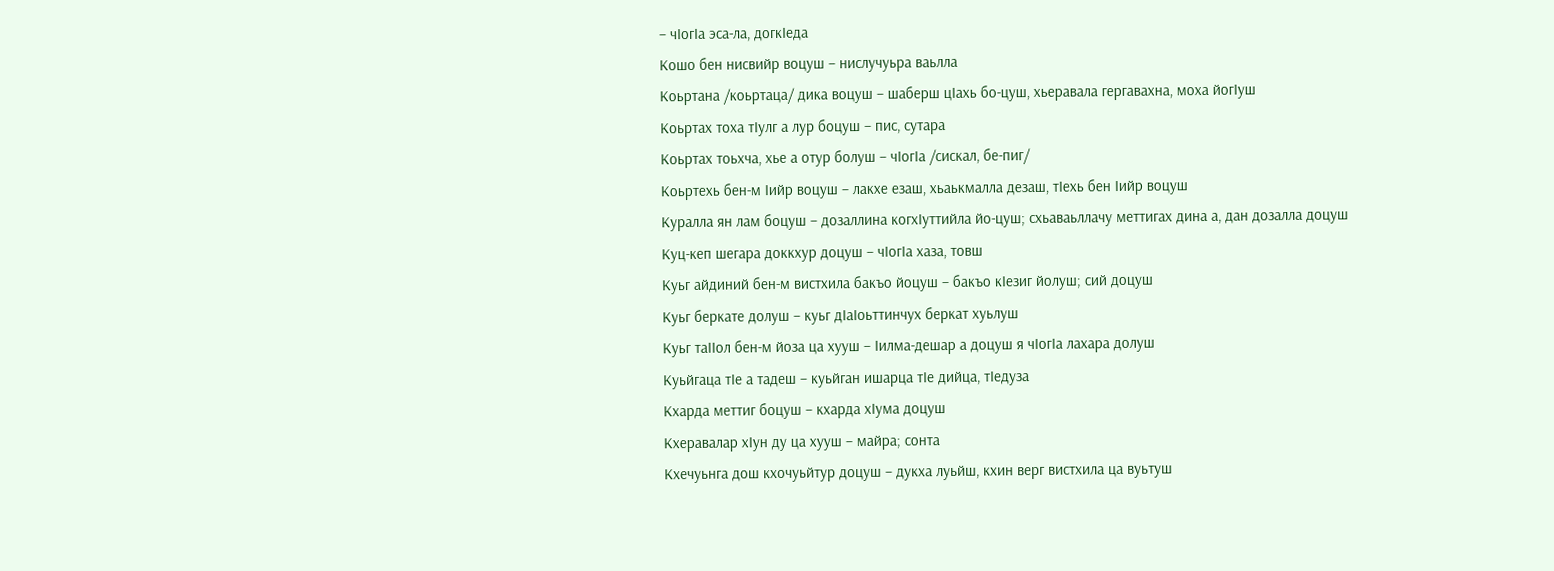– чIогIа эса-ла, догкIеда
Кошо бен нисвийр воцуш – нислучуьра ваьлла
Коьртана /коьртаца/ дика воцуш – шаберш цIахь бо-цуш, хьеравала гергавахна, моха йогIуш
Коьртах тоха тIулг а лур боцуш – пис, сутара
Коьртах тоьхча, хье а отур болуш – чIогIа /сискал, бе-пиг/
Коьртехь бен-м Iийр воцуш – лакхе езаш, хьаькмалла дезаш, тIехь бен Iийр воцуш
Куралла ян лам боцуш – дозаллина когхIуттийла йо-цуш; схьаваьллачу меттигах дина а, дан дозалла доцуш
Куц-кеп шегара доккхур доцуш – чIогIа хаза, товш
Куьг айдиний бен-м вистхила бакъо йоцуш – бакъо кIезиг йолуш; сий доцуш
Куьг беркате долуш – куьг дIаIоьттинчух беркат хуьлуш
Куьг таIIол бен-м йоза ца хууш – Iилма-дешар а доцуш я чIогIа лахара долуш
Куьйгаца тIе а тадеш – куьйган ишарца тIе дийца, тIедуза
Кхарда меттиг боцуш – кхарда хIума доцуш
Кхеравалар хIун ду ца хууш – майра; сонта
Кхечуьнга дош кхочуьйтур доцуш – дукха луьйш, кхин верг вистхила ца вуьтуш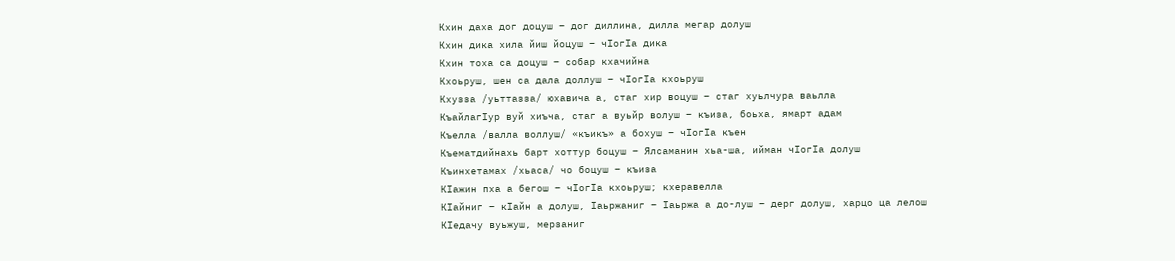Кхин даха дог доцуш – дог диллина, дилла мегар долуш
Кхин дика хила йиш йоцуш – чIогIа дика
Кхин тоха са доцуш – собар кхачийна
Кхоьруш, шен са дала доллуш – чIогIа кхоьруш
Кхузза /уьттазза/ юхавича а, стаг хир воцуш – стаг хуьлчура ваьлла
КъайлагIур вуй хиъча, стаг а вуьйр волуш – къиза, боьха, ямарт адам
Къелла /валла воллуш/ «къикъ» а бохуш – чIогIа къен
Къематдийнахь барт хоттур боцуш – Ялсаманин хьа-ша, ийман чIогIа долуш
Къинхетамах /хьаса/ чо боцуш – къиза
КIажин пха а бегош – чIогIа кхоьруш; кхеравелла
КIайниг – кIайн а долуш, Iаьржаниг – Iаьржа а до-луш – дерг долуш, харцо ца лелош
КIедачу вуьжуш, мерзаниг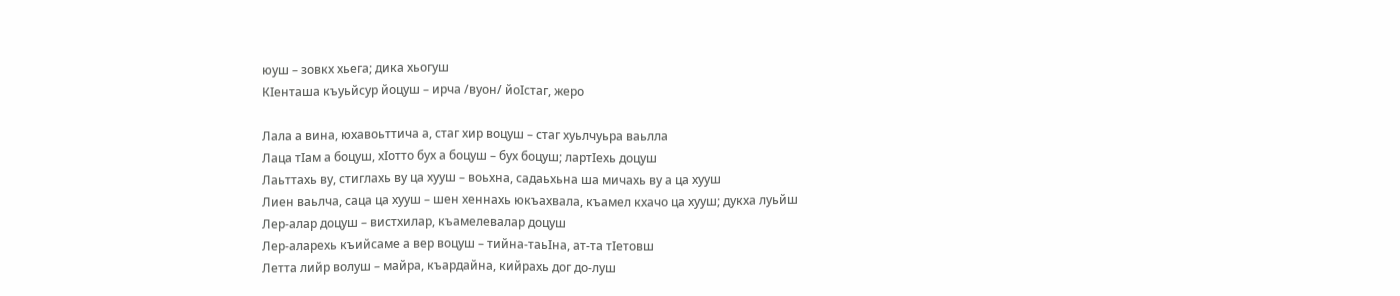юуш – зовкх хьега; дика хьогуш
КIенташа къуьйсур йоцуш – ирча /вуон/ йоIстаг, жеро

Лала а вина, юхавоьттича а, стаг хир воцуш – стаг хуьлчуьра ваьлла
Лаца тIам а боцуш, хIотто бух а боцуш – бух боцуш; лартIехь доцуш
Лаьттахь ву, стиглахь ву ца хууш – воьхна, садаьхьна ша мичахь ву а ца хууш
Лиен ваьлча, саца ца хууш – шен хеннахь юкъахвала, къамел кхачо ца хууш; дукха луьйш
Лер-алар доцуш – вистхилар, къамелевалар доцуш
Лер-аларехь къийсаме а вер воцуш – тийна-таьIна, ат-та тIетовш
Летта лийр волуш – майра, къардайна, кийрахь дог до-луш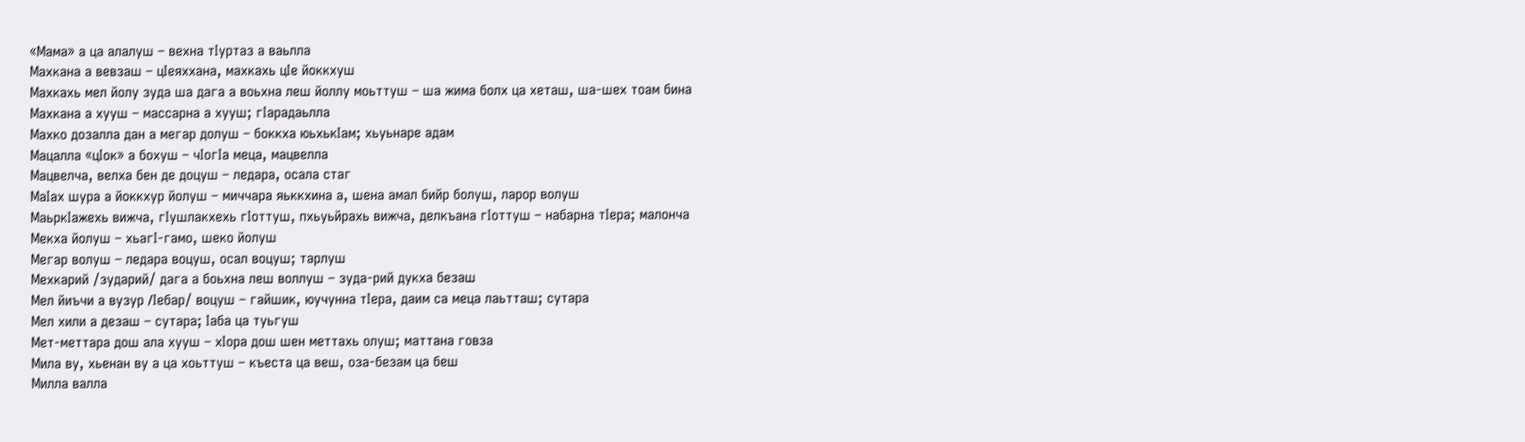«Мама» а ца алалуш – вехна тIуртаз а ваьлла
Махкана а вевзаш – цIеяххана, махкахь цIе йоккхуш
Махкахь мел йолу зуда ша дага а воьхна леш йоллу моьттуш – ша жима болх ца хеташ, ша-шех тоам бина
Махкана а хууш – массарна а хууш; гIарадаьлла
Махко дозалла дан а мегар долуш – боккха юьхькIам; хьуьнаре адам
Мацалла «цIок» а бохуш – чIогIа меца, мацвелла
Мацвелча, велха бен де доцуш – ледара, осала стаг
МаIах шура а йоккхур йолуш – миччара яьккхина а, шена амал бийр болуш, ларор волуш
МаьркIажехь вижча, гIушлакхехь гIоттуш, пхьуьйрахь вижча, делкъана гIоттуш – набарна тIера; малонча
Мекха йолуш – хьагI-гамо, шеко йолуш
Мегар волуш – ледара воцуш, осал воцуш; тарлуш
Мехкарий /зударий/ дага а боьхна леш воллуш – зуда-рий дукха безаш
Мел йиъчи а вузур /Iебар/ воцуш – гайшик, юучунна тIера, даим са меца лаьтташ; сутара
Мел хили а дезаш – сутара; Iаба ца туьгуш
Мет-меттара дош ала хууш – хIора дош шен меттахь олуш; маттана говза
Мила ву, хьенан ву а ца хоьттуш – къеста ца веш, оза-безам ца беш
Милла валла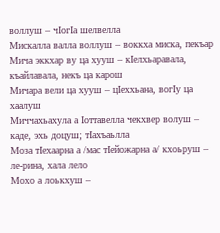воллуш – чIогIа шелвелла
Мискалла валла воллуш – воккха миска, пекъар
Мича эккхар ву ца хууш – кIелхьаравала, къайлавала, некъ ца карош
Мичара вели ца хууш – цIеххьана, вогIу ца хаалуш
Миччахьахула а Iоттавелла чекхвер волуш – каде, эхь доцуш; тIахъаьлла
Моза тIехаарна а /мас тIейожарна а/ кхоьруш – ле-рина, хала лело
Мохо а лоькхуш –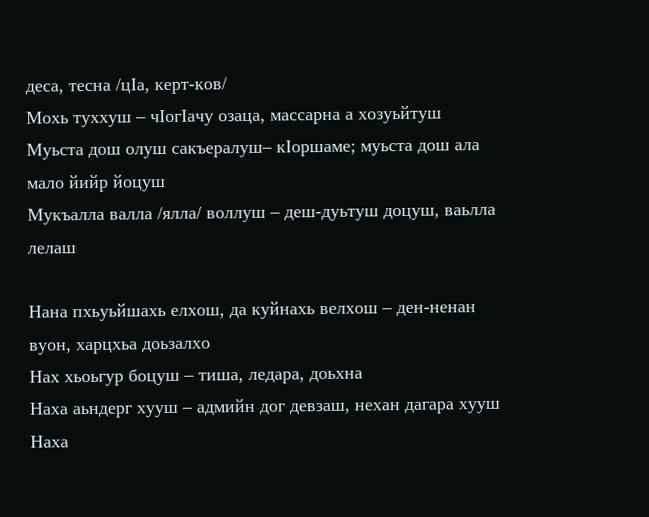деса, тесна /цIа, керт-ков/
Мохь туххуш – чIогIачу озаца, массарна а хозуьйтуш
Муьста дош олуш сакъералуш– кIоршаме; муьста дош ала мало йийр йоцуш
Мукъалла валла /ялла/ воллуш – деш-дуьтуш доцуш, ваьлла лелаш

Нана пхьуьйшахь елхош, да куйнахь велхош – ден-ненан вуон, харцхьа доьзалхо
Нах хьоьгур боцуш – тиша, ледара, доьхна
Наха аьндерг хууш – адмийн дог девзаш, нехан дагара хууш
Наха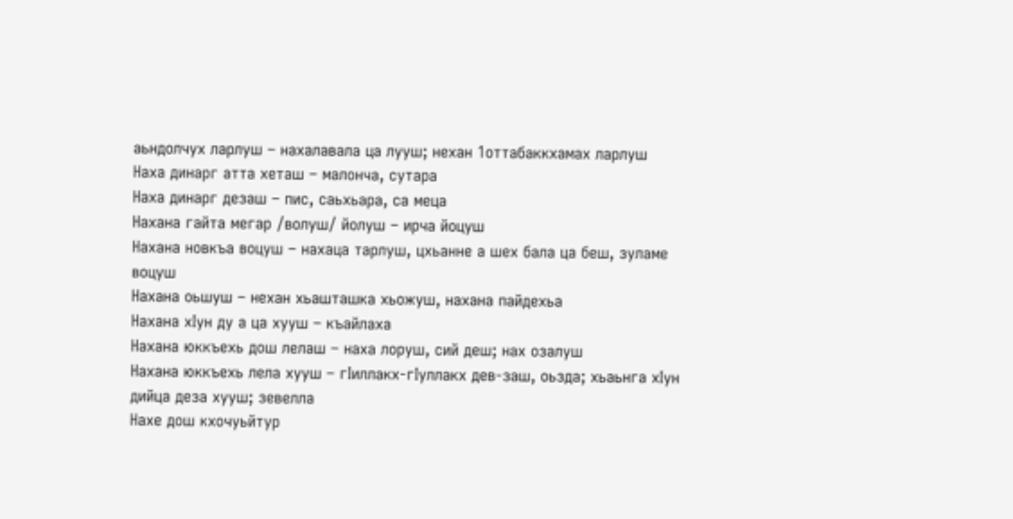аьндолчух ларлуш – нахалавала ца лууш; нехан 1оттабаккхамах ларлуш
Наха динарг атта хеташ – малонча, сутара
Наха динарг дезаш – пис, саьхьара, са меца
Нахана гайта мегар /волуш/ йолуш – ирча йоцуш
Нахана новкъа воцуш – нахаца тарлуш, цхьанне а шех бала ца беш, зуламе воцуш
Нахана оьшуш – нехан хьашташка хьожуш, нахана пайдехьа
Нахана хIун ду а ца хууш – къайлаха
Нахана юккъехь дош лелаш – наха лоруш, сий деш; нах озалуш
Нахана юккъехь лела хууш – гIиллакх-гIуллакх дев-заш, оьзда; хьаьнга хIун дийца деза хууш; зевелла
Нахе дош кхочуьйтур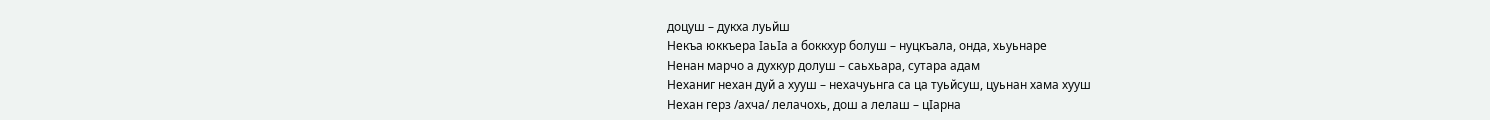доцуш – дукха луьйш
Некъа юккъера IаьIа а боккхур болуш – нуцкъала, онда, хьуьнаре
Ненан марчо а духкур долуш – саьхьара, сутара адам
Неханиг нехан дуй а хууш – нехачуьнга са ца туьйсуш, цуьнан хама хууш
Нехан герз /ахча/ лелачохь, дош а лелаш – цIарна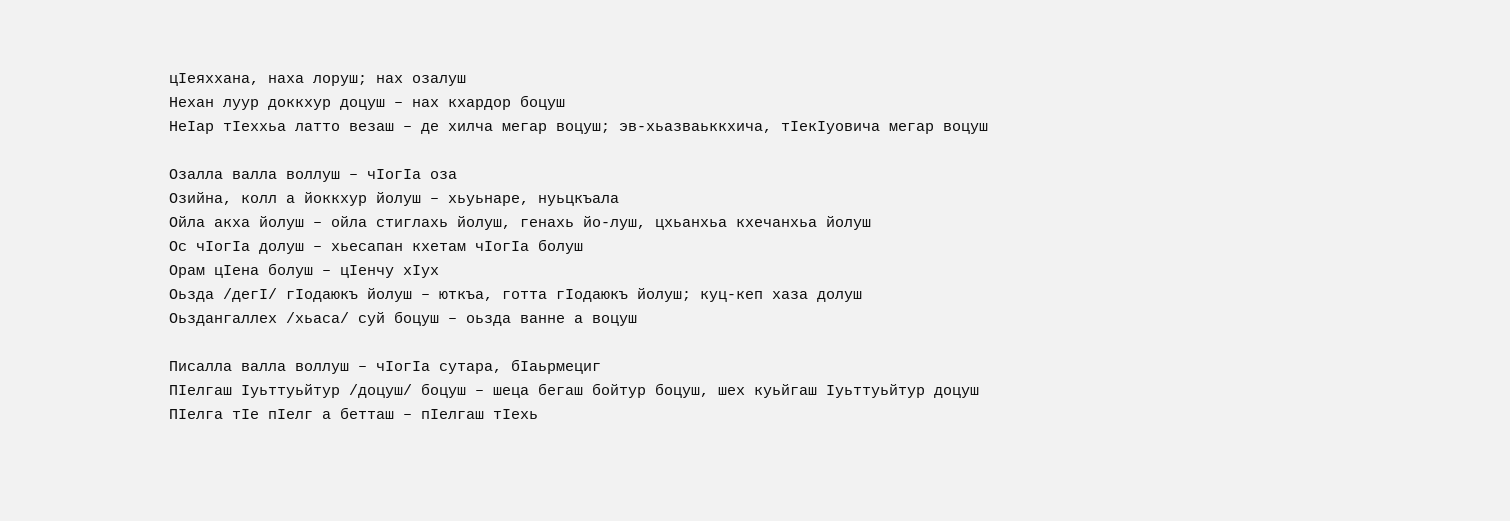цIеяххана, наха лоруш; нах озалуш
Нехан луур доккхур доцуш – нах кхардор боцуш
НеIар тIеххьа латто везаш – де хилча мегар воцуш; эв-хьазваьккхича, тIекIуовича мегар воцуш

Озалла валла воллуш – чIогIа оза
Озийна, колл а йоккхур йолуш – хьуьнаре, нуьцкъала
Ойла акха йолуш – ойла стиглахь йолуш, генахь йо-луш, цхьанхьа кхечанхьа йолуш
Ос чIогIа долуш – хьесапан кхетам чIогIа болуш
Орам цIена болуш – цIенчу хIух
Оьзда /дегI/ гIодаюкъ йолуш – юткъа, готта гIодаюкъ йолуш; куц-кеп хаза долуш
Оьздангаллех /хьаса/ суй боцуш – оьзда ванне а воцуш

Писалла валла воллуш – чIогIа сутара, бIаьрмециг
ПIелгаш Iуьттуьйтур /доцуш/ боцуш – шеца бегаш бойтур боцуш, шех куьйгаш Iуьттуьйтур доцуш
ПIелга тIе пIелг а бетташ – пIелгаш тIехь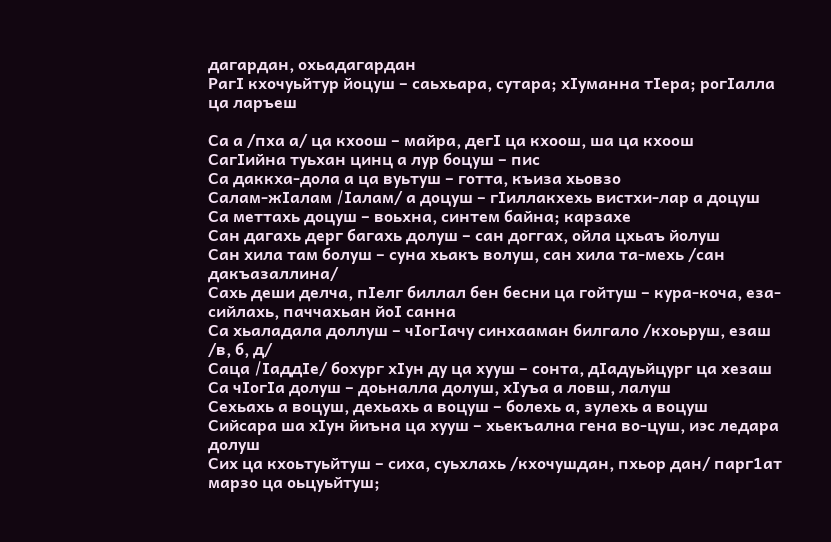дагардан, охьадагардан
РагI кхочуьйтур йоцуш – саьхьара, сутара; хIуманна тIера; рогIалла ца ларъеш

Са а /пха а/ ца кхоош – майра, дегI ца кхоош, ша ца кхоош
СагIийна туьхан цинц а лур боцуш – пис
Са даккха-дола а ца вуьтуш – готта, къиза хьовзо
Салам-жIалам /Iалам/ а доцуш – гIиллакхехь вистхи-лар а доцуш
Са меттахь доцуш – воьхна, синтем байна; карзахе
Сан дагахь дерг багахь долуш – сан доггах, ойла цхьаъ йолуш
Сан хила там болуш – суна хьакъ волуш, сан хила та-мехь /сан дакъазаллина/
Сахь деши делча, пIелг биллал бен бесни ца гойтуш – кура-коча, еза-сийлахь, паччахьан йоI санна
Са хьаладала доллуш – чIогIачу синхааман билгало /кхоьруш, езаш /в, б, д/
Саца /IаддIе/ бохург хIун ду ца хууш – сонта, дIадуьйцург ца хезаш
Са чIогIа долуш – доьналла долуш, хIуъа а ловш, лалуш
Сехьахь а воцуш, дехьахь а воцуш – болехь а, зулехь а воцуш
Сийсара ша хIун йиъна ца хууш – хьекъална гена во-цуш, иэс ледара долуш
Сих ца кхоьтуьйтуш – сиха, суьхлахь /кхочушдан, пхьор дан/ парг1ат марзо ца оьцуьйтуш;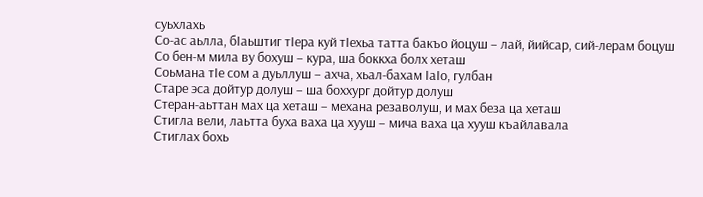суьхлахь
Со-ас аьлла, бIаьштиг тIера куй тIехьа татта бакъо йоцуш – лай, йийсар, сий-лерам боцуш
Со бен-м мила ву бохуш – кура, ша боккха болх хеташ
Соьмана тIе сом а дуьллуш – ахча, хьал-бахам IаIо, гулбан
Старе эса дойтур долуш – ша боххург дойтур долуш
Стеран-аьттан мах ца хеташ – механа резаволуш, и мах беза ца хеташ
Стигла вели, лаьтта буха ваха ца хууш – мича ваха ца хууш къайлавала
Стиглах бохь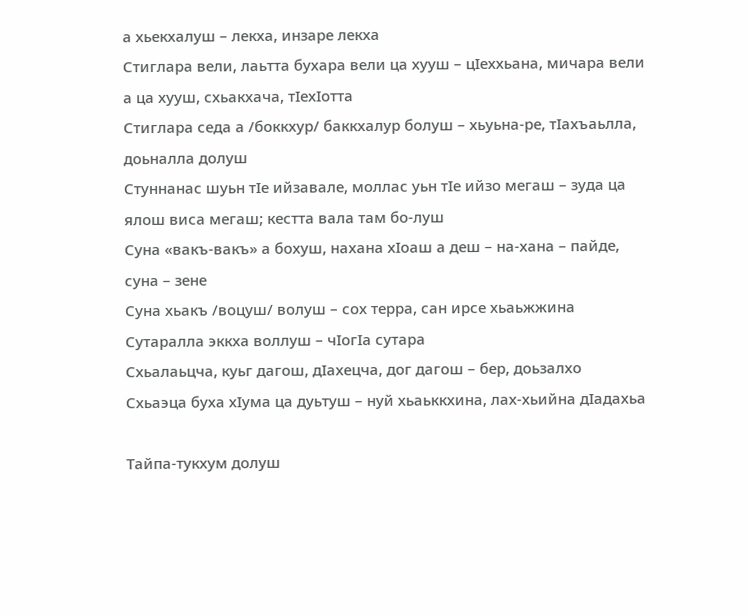а хьекхалуш – лекха, инзаре лекха
Стиглара вели, лаьтта бухара вели ца хууш – цIеххьана, мичара вели а ца хууш, схьакхача, тIехIотта
Стиглара седа а /боккхур/ баккхалур болуш – хьуьна-ре, тIахъаьлла, доьналла долуш
Стуннанас шуьн тIе ийзавале, моллас уьн тIе ийзо мегаш – зуда ца ялош виса мегаш; кестта вала там бо-луш
Суна «вакъ-вакъ» а бохуш, нахана хIоаш а деш – на-хана – пайде, суна – зене
Суна хьакъ /воцуш/ волуш – сох терра, сан ирсе хьаьжжина
Сутаралла эккха воллуш – чIогIа сутара
Схьалаьцча, куьг дагош, дIахецча, дог дагош – бер, доьзалхо
Схьаэца буха хIума ца дуьтуш – нуй хьаьккхина, лах-хьийна дIадахьа

Тайпа-тукхум долуш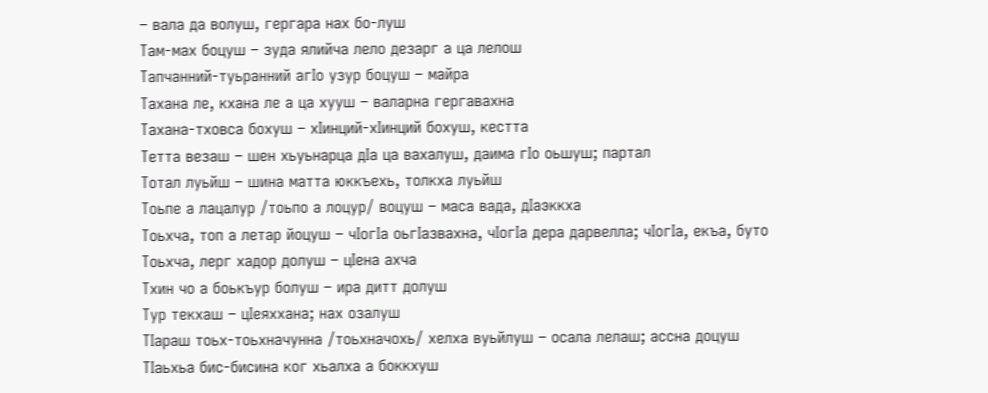– вала да волуш, гергара нах бо-луш
Там-мах боцуш – зуда ялийча лело дезарг а ца лелош
Тапчанний-туьранний агIо узур боцуш – майра
Тахана ле, кхана ле а ца хууш – валарна гергавахна
Тахана-тховса бохуш – хIинций-хIинций бохуш, кестта
Тетта везаш – шен хьуьнарца дIа ца вахалуш, даима гIо оьшуш; партал
Тотал луьйш – шина матта юккъехь, толкха луьйш
Тоьпе а лацалур /тоьпо а лоцур/ воцуш – маса вада, дIаэккха
Тоьхча, топ а летар йоцуш – чIогIа оьгIазвахна, чIогIа дера дарвелла; чIогIа, екъа, буто
Тоьхча, лерг хадор долуш – цIена ахча
Тхин чо а боькъур болуш – ира дитт долуш
Тур текхаш – цIеяххана; нах озалуш
ТIараш тоьх-тоьхначунна /тоьхначохь/ хелха вуьйлуш – осала лелаш; ассна доцуш
ТIаьхьа бис-бисина ког хьалха а боккхуш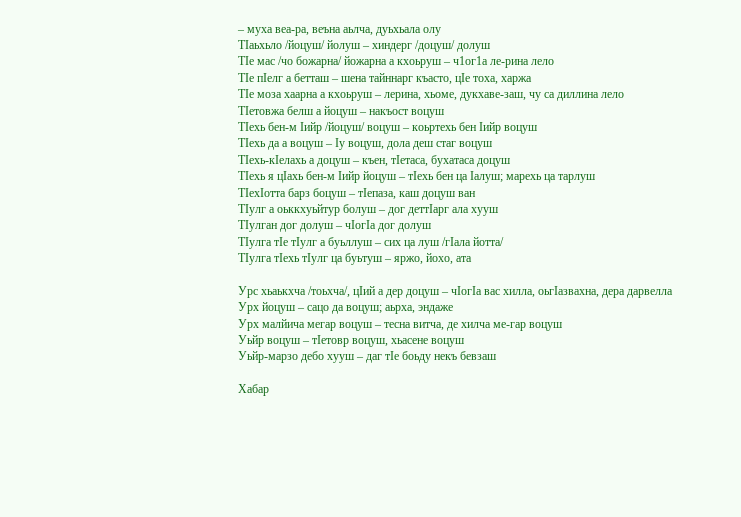– муха веа-ра, веъна аьлча, дуьхьала олу
ТIаьхьло /йоцуш/ йолуш – хиндерг /доцуш/ долуш
ТIе мас /чо божарна/ йожарна а кхоьруш – ч1ог1а ле-рина лело
ТIе пIелг а бетташ – шена тайннарг къасто, цIе тоха, харжа
ТIе моза хаарна а кхоьруш – лерина, хьоме, дукхаве-заш, чу са диллина лело
ТIетовжа белш а йоцуш – накъост воцуш
ТIехь бен-м Iийр /йоцуш/ воцуш – коьртехь бен Iийр воцуш
ТIехь да а воцуш – Iу воцуш, дола деш стаг воцуш
ТIехь-кIелахь а доцуш – къен, тIетаса, бухатаса доцуш
ТIехь я цIахь бен-м Iийр йоцуш – тIехь бен ца Iалуш; марехь ца тарлуш
ТIехIотта барз боцуш – тIепаза, каш доцуш ван
ТIулг а оьккхуьйтур болуш – дог деттIарг ала хууш
ТIулган дог долуш – чIогIа дог долуш
ТIулга тIе тIулг а буьллуш – сих ца луш /гIала йотта/
ТIулга тIехь тIулг ца буьтуш – яржо, йохо, ата

Урс хьаькхча /тоьхча/, цIий а дер доцуш – чIогIа вас хилла, оьгIазвахна, дера дарвелла
Урх йоцуш – сацо да воцуш; аьрха, эндаже
Урх малйича мегар воцуш – тесна витча, де хилча ме-гар воцуш
Уьйр воцуш – тIетовр воцуш, хьасене воцуш
Уьйр-марзо дебо хууш – даг тIе боьду некъ бевзаш

Хабар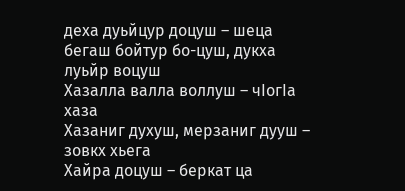деха дуьйцур доцуш – шеца бегаш бойтур бо-цуш, дукха луьйр воцуш
Хазалла валла воллуш – чIогIа хаза
Хазаниг духуш, мерзаниг дууш – зовкх хьега
Хайра доцуш – беркат ца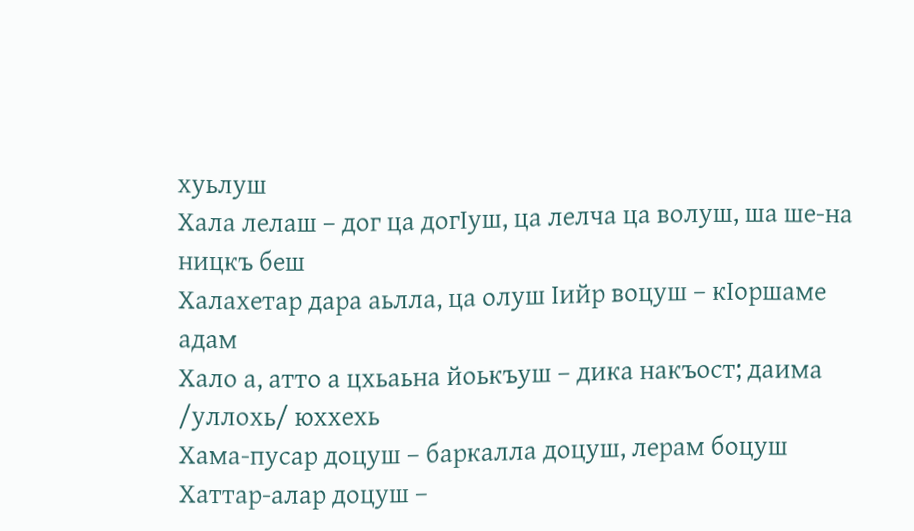хуьлуш
Хала лелаш – дог ца догIуш, ца лелча ца волуш, ша ше-на ницкъ беш
Халахетар дара аьлла, ца олуш Iийр воцуш – кIоршаме адам
Хало а, атто а цхьаьна йоькъуш – дика накъост; даима /уллохь/ юххехь
Хама-пусар доцуш – баркалла доцуш, лерам боцуш
Хаттар-алар доцуш –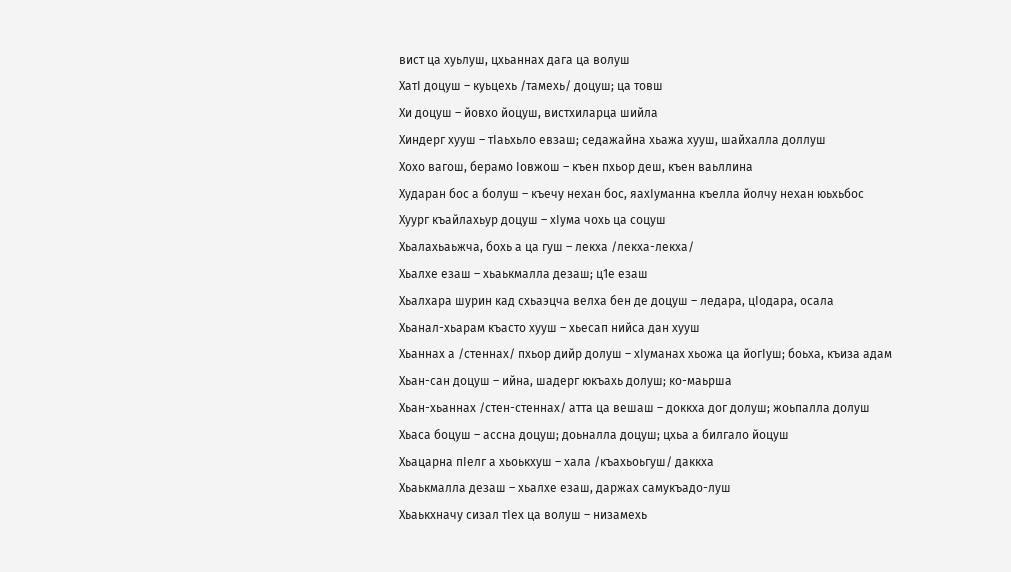вист ца хуьлуш, цхьаннах дага ца волуш
ХатI доцуш – куьцехь /тамехь/ доцуш; ца товш
Хи доцуш – йовхо йоцуш, вистхиларца шийла
Хиндерг хууш – тIаьхьло евзаш; седажайна хьажа хууш, шайхалла доллуш
Хохо вагош, берамо Iовжош – къен пхьор деш, къен ваьллина
Хударан бос а болуш – къечу нехан бос, яахIуманна къелла йолчу нехан юьхьбос
Хуург къайлахьур доцуш – хIума чохь ца соцуш
Хьалахьаьжча, бохь а ца гуш – лекха /лекха-лекха/
Хьалхе езаш – хьаькмалла дезаш; ц1е езаш
Хьалхара шурин кад схьаэцча велха бен де доцуш – ледара, цIодара, осала
Хьанал-хьарам къасто хууш – хьесап нийса дан хууш
Хьаннах а /стеннах/ пхьор дийр долуш – хIуманах хьожа ца йогIуш; боьха, къиза адам
Хьан-сан доцуш – ийна, шадерг юкъахь долуш; ко-маьрша
Хьан-хьаннах /стен-стеннах/ атта ца вешаш – доккха дог долуш; жоьпалла долуш
Хьаса боцуш – ассна доцуш; доьналла доцуш; цхьа а билгало йоцуш
Хьацарна пIелг а хьоькхуш – хала /къахьоьгуш/ даккха
Хьаькмалла дезаш – хьалхе езаш, даржах самукъадо-луш
Хьаькхначу сизал тIех ца волуш – низамехь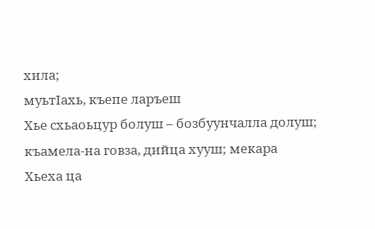хила;
муьтIахь, къепе ларъеш
Хье схьаоьцур болуш – бозбуунчалла долуш; къамела-на говза, дийца хууш; мекара
Хьеха ца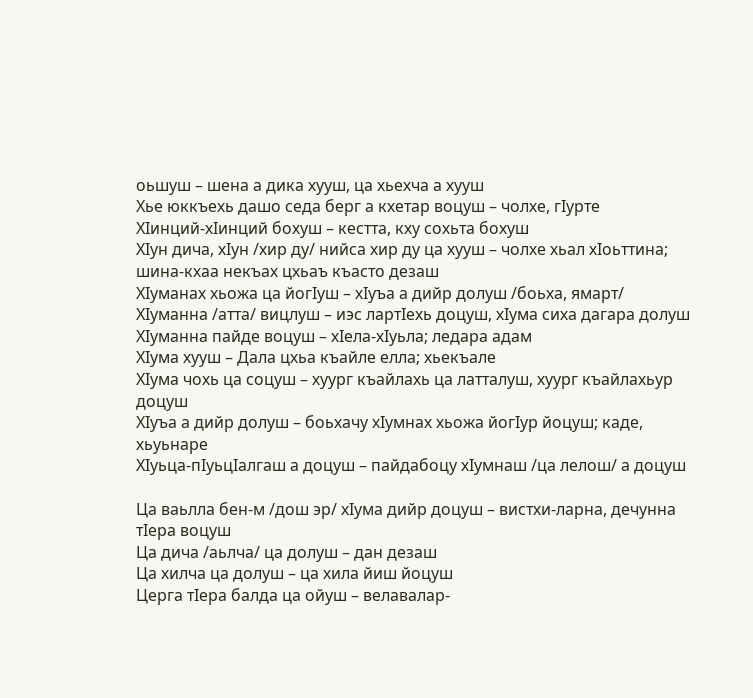оьшуш – шена а дика хууш, ца хьехча а хууш
Хье юккъехь дашо седа берг а кхетар воцуш – чолхе, гIурте
ХIинций-хIинций бохуш – кестта, кху сохьта бохуш
ХIун дича, хIун /хир ду/ нийса хир ду ца хууш – чолхе хьал хIоьттина; шина-кхаа некъах цхьаъ къасто дезаш
ХIуманах хьожа ца йогIуш – хIуъа а дийр долуш /боьха, ямарт/
ХIуманна /атта/ вицлуш – иэс лартIехь доцуш, хIума сиха дагара долуш
ХIуманна пайде воцуш – хIела-хIуьла; ледара адам
ХIума хууш – Дала цхьа къайле елла; хьекъале
ХIума чохь ца соцуш – хуург къайлахь ца латталуш, хуург къайлахьур доцуш
ХIуъа а дийр долуш – боьхачу хIумнах хьожа йогIур йоцуш; каде, хьуьнаре
ХIуьца-пIуьцIалгаш а доцуш – пайдабоцу хIумнаш /ца лелош/ а доцуш

Ца ваьлла бен-м /дош эр/ хIума дийр доцуш – вистхи-ларна, дечунна тIера воцуш
Ца дича /аьлча/ ца долуш – дан дезаш
Ца хилча ца долуш – ца хила йиш йоцуш
Церга тIера балда ца ойуш – велавалар-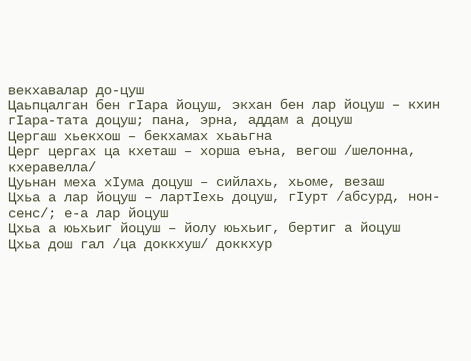векхавалар до-цуш
Цаьпцалган бен гIара йоцуш, экхан бен лар йоцуш – кхин гIара-тата доцуш; пана, эрна, аддам а доцуш
Цергаш хьекхош – бекхамах хьаьгна
Церг цергах ца кхеташ – хорша еъна, вегош /шелонна, кхеравелла/
Цуьнан меха хIума доцуш – сийлахь, хьоме, везаш
Цхьа а лар йоцуш – лартIехь доцуш, гIурт /абсурд, нон-сенс/; е-а лар йоцуш
Цхьа а юьхьиг йоцуш – йолу юьхьиг, бертиг а йоцуш
Цхьа дош гал /ца доккхуш/ доккхур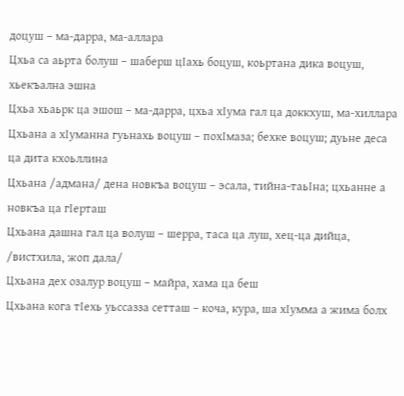доцуш – ма-дарра, ма-аллара
Цхьа са аьрта болуш – шаберш цIахь боцуш, коьртана дика воцуш, хьекъална эшна
Цхьа хьаьрк ца эшош – ма-дарра, цхьа хIума гал ца доккхуш, ма-хиллара
Цхьана а хIуманна гуьнахь воцуш – похIмаза; бехке воцуш; дуьне деса ца дита кхоьллина
Цхьана /адмана/ дена новкъа воцуш – эсала, тийна-таьIна; цхьанне а новкъа ца гIерташ
Цхьана дашна гал ца волуш – шерра, таса ца луш, хец-ца дийца, /вистхила, жоп дала/
Цхьана дех озалур воцуш – майра, хама ца беш
Цхьана кога тIехь уьссазза сетташ – коча, кура, ша хIумма а жима болх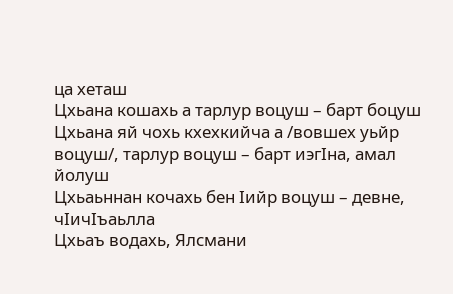ца хеташ
Цхьана кошахь а тарлур воцуш – барт боцуш
Цхьана яй чохь кхехкийча а /вовшех уьйр воцуш/, тарлур воцуш – барт иэгIна, амал йолуш
Цхьаьннан кочахь бен Iийр воцуш – девне, чIичIъаьлла
Цхьаъ водахь, Ялсмани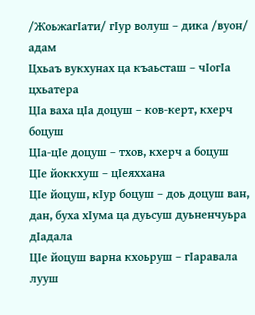/ЖоьжагIати/ гIур волуш – дика /вуон/ адам
Цхьаъ вукхунах ца къаьсташ – чIогIа цхьатера
ЦIа ваха цIа доцуш – ков-керт, кхерч боцуш
ЦIа-цIе доцуш – тхов, кхерч а боцуш
ЦIе йоккхуш – цIеяххана
ЦIе йоцуш, кIур боцуш – доь доцуш ван, дан, буха хIума ца дуьсуш дуьненчуьра дIадала
ЦIе йоцуш варна кхоьруш – гIаравала лууш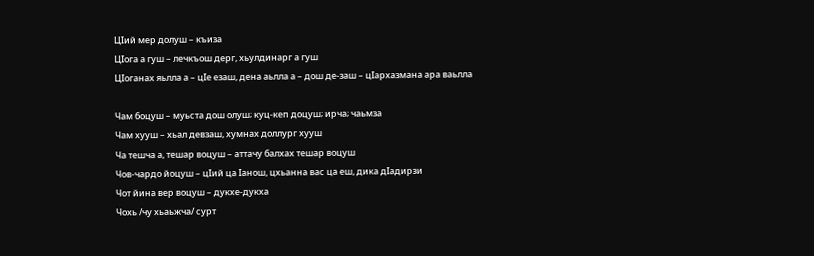ЦIий мер долуш – къиза
ЦIога а гуш – лечкъош дерг, хьулдинарг а гуш
ЦIоганах яьлла а – цIе езаш, дена аьлла а – дош де-заш – цIархазмана ара ваьлла

Чам боцуш – муьста дош олуш; куц-кеп доцуш; ирча; чаьмза
Чам хууш – хьал девзаш, хумнах доллург хууш
Ча тешча а, тешар воцуш – аттачу балхах тешар воцуш
Чов-чардо йоцуш – цIий ца Iанош, цхьанна вас ца еш, дика дIадирзи
Чот йина вер воцуш – дукхе-дукха
Чохь /чу хьаьжча/ сурт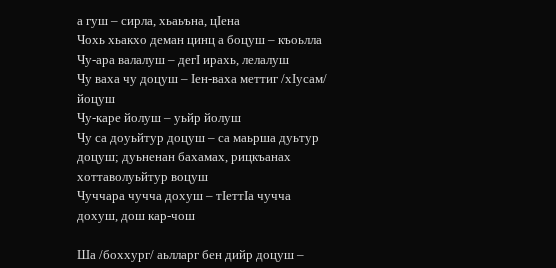а гуш – сирла, хьаьъна, цIена
Чохь хьакхо деман цинц а боцуш – къоьлла
Чу-ара валалуш – дегI ирахь, лелалуш
Чу ваха чу доцуш – Iен-ваха меттиг /хIусам/ йоцуш
Чу-каре йолуш – уьйр йолуш
Чу са доуьйтур доцуш – са маьрша дуьтур доцуш; дуьненан бахамах, рицкъанах хоттаволуьйтур воцуш
Чуччара чучча дохуш – тIеттIа чучча дохуш, дош кар-чош

Ша /боххург/ аьлларг бен дийр доцуш –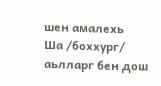шен амалехь
Ша /боххург/ аьлларг бен дош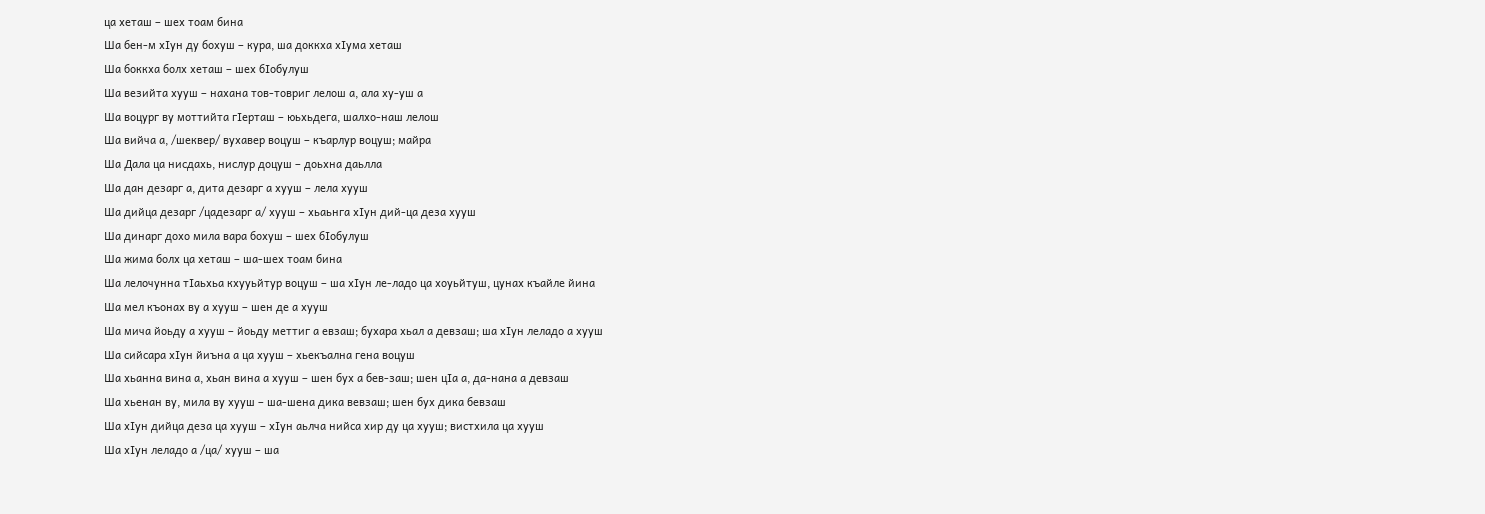ца хеташ – шех тоам бина
Ша бен-м хIун ду бохуш – кура, ша доккха хIума хеташ
Ша боккха болх хеташ – шех бIобулуш
Ша везийта хууш – нахана тов-товриг лелош а, ала ху-уш а
Ша воцург ву моттийта гIерташ – юьхьдега, шалхо-наш лелош
Ша вийча а, /шеквер/ вухавер воцуш – къарлур воцуш; майра
Ша Дала ца нисдахь, нислур доцуш – доьхна даьлла
Ша дан дезарг а, дита дезарг а хууш – лела хууш
Ша дийца дезарг /цадезарг а/ хууш – хьаьнга хIун дий-ца деза хууш
Ша динарг дохо мила вара бохуш – шех бIобулуш
Ша жима болх ца хеташ – ша-шех тоам бина
Ша лелочунна тIаьхьа кхууьйтур воцуш – ша хIун ле-ладо ца хоуьйтуш, цунах къайле йина
Ша мел къонах ву а хууш – шен де а хууш
Ша мича йоьду а хууш – йоьду меттиг а евзаш; бухара хьал а девзаш; ша хIун леладо а хууш
Ша сийсара хIун йиъна а ца хууш – хьекъална гена воцуш
Ша хьанна вина а, хьан вина а хууш – шен бух а бев-заш; шен цIа а, да-нана а девзаш
Ша хьенан ву, мила ву хууш – ша-шена дика вевзаш; шен бух дика бевзаш
Ша хIун дийца деза ца хууш – хIун аьлча нийса хир ду ца хууш; вистхила ца хууш
Ша хIун леладо а /ца/ хууш – ша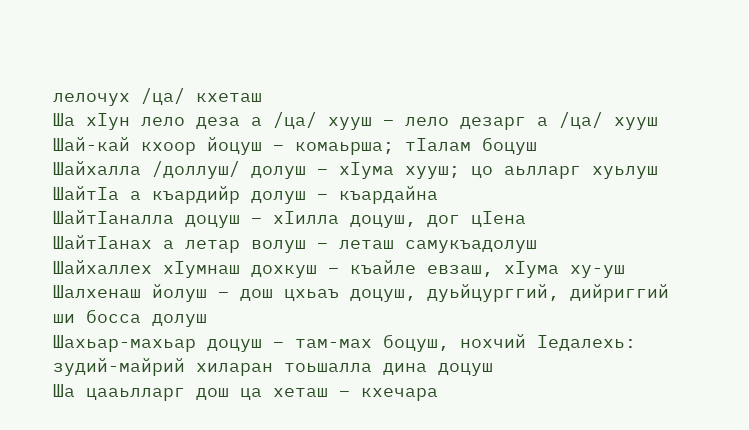лелочух /ца/ кхеташ
Ша хIун лело деза а /ца/ хууш – лело дезарг а /ца/ хууш
Шай-кай кхоор йоцуш – комаьрша; тIалам боцуш
Шайхалла /доллуш/ долуш – хIума хууш; цо аьлларг хуьлуш
ШайтIа а къардийр долуш – къардайна
ШайтIаналла доцуш – хIилла доцуш, дог цIена
ШайтIанах а летар волуш – леташ самукъадолуш
Шайхаллех хIумнаш дохкуш – къайле евзаш, хIума ху-уш
Шалхенаш йолуш – дош цхьаъ доцуш, дуьйцурггий, дийриггий ши босса долуш
Шахьар-махьар доцуш – там-мах боцуш, нохчий Iедалехь: зудий-майрий хиларан тоьшалла дина доцуш
Ша цааьлларг дош ца хеташ – кхечара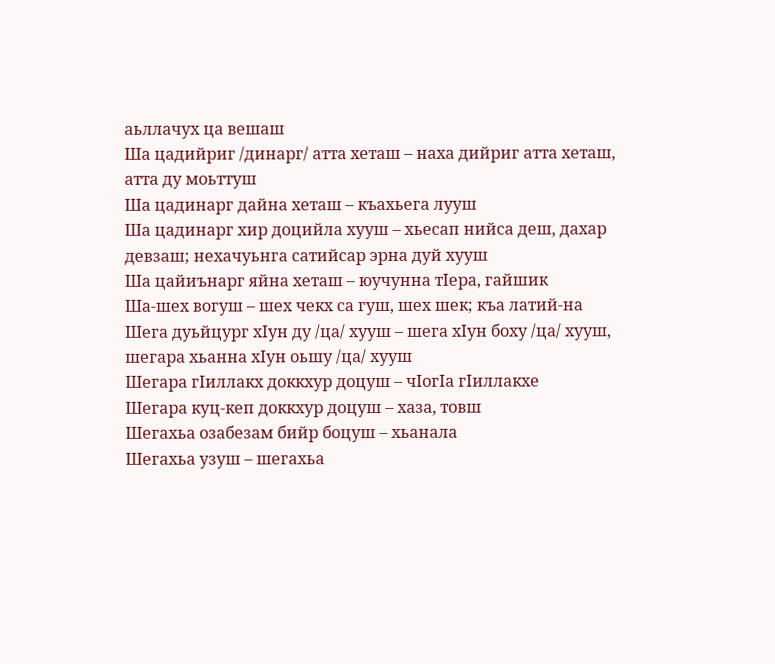аьллачух ца вешаш
Ша цадийриг /динарг/ атта хеташ – наха дийриг атта хеташ, атта ду моьттуш
Ша цадинарг дайна хеташ – къахьега лууш
Ша цадинарг хир доцийла хууш – хьесап нийса деш, дахар девзаш; нехачуьнга сатийсар эрна дуй хууш
Ша цайиънарг яйна хеташ – юучунна тIера, гайшик
Ша-шех вогуш – шех чекх са гуш, шех шек; къа латий-на
Шега дуьйцург хIун ду /ца/ хууш – шега хIун боху /ца/ хууш, шегара хьанна хIун оьшу /ца/ хууш
Шегара гIиллакх доккхур доцуш – чIогIа гIиллакхе
Шегара куц-кеп доккхур доцуш – хаза, товш
Шегахьа озабезам бийр боцуш – хьанала
Шегахьа узуш – шегахьа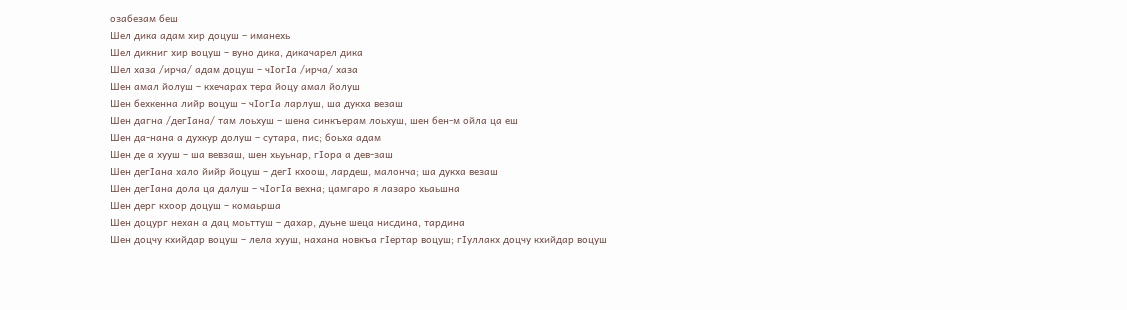озабезам беш
Шел дика адам хир доцуш – иманехь
Шел дикниг хир воцуш – вуно дика, дикачарел дика
Шел хаза /ирча/ адам доцуш – чIогIа /ирча/ хаза
Шен амал йолуш – кхечарах тера йоцу амал йолуш
Шен бехкенна лийр воцуш – чIогIа ларлуш, ша дукха везаш
Шен дагна /дегIана/ там лоьхуш – шена синкъерам лоьхуш, шен бен-м ойла ца еш
Шен да-нана а духкур долуш – сутара, пис; боьха адам
Шен де а хууш – ша вевзаш, шен хьуьнар, гIора а дев-заш
Шен дегIана хало йийр йоцуш – дегI кхоош, лардеш, малонча; ша дукха везаш
Шен дегIана дола ца далуш – чIогIа вехна; цамгаро я лазаро хьаьшна
Шен дерг кхоор доцуш – комаьрша
Шен доцург нехан а дац моьттуш – дахар, дуьне шеца нисдина, тардина
Шен доцчу кхийдар воцуш – лела хууш, нахана новкъа гIертар воцуш; гIуллакх доцчу кхийдар воцуш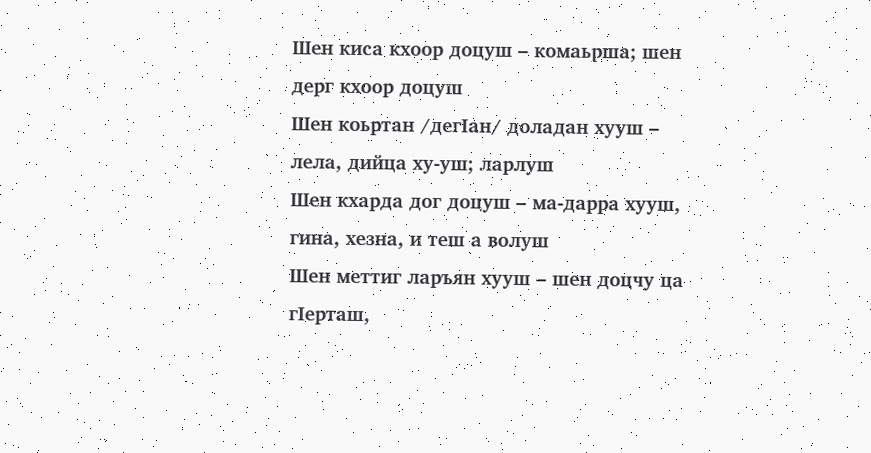Шен киса кхоор доцуш – комаьрша; шен дерг кхоор доцуш
Шен коьртан /дегIан/ доладан хууш – лела, дийца ху-уш; ларлуш
Шен кхарда дог доцуш – ма-дарра хууш, гина, хезна, и теш а волуш
Шен меттиг ларъян хууш – шен доцчу ца гIерташ,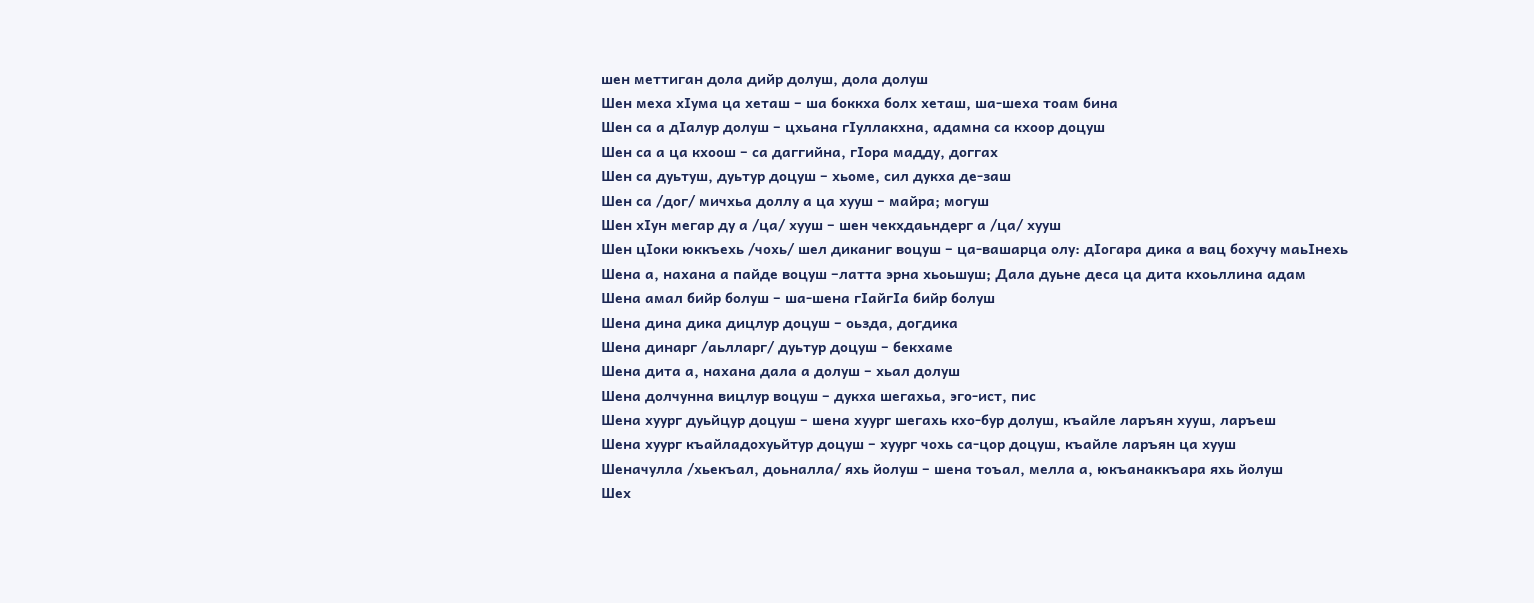шен меттиган дола дийр долуш, дола долуш
Шен меха хIума ца хеташ – ша боккха болх хеташ, ша-шеха тоам бина
Шен са а дIалур долуш – цхьана гIуллакхна, адамна са кхоор доцуш
Шен са а ца кхоош – са даггийна, гIора мадду, доггах
Шен са дуьтуш, дуьтур доцуш – хьоме, сил дукха де-заш
Шен са /дог/ мичхьа доллу а ца хууш – майра; могуш
Шен хIун мегар ду а /ца/ хууш – шен чекхдаьндерг а /ца/ хууш
Шен цIоки юккъехь /чохь/ шел диканиг воцуш – ца-вашарца олу: дIогара дика а вац бохучу маьIнехь
Шена а, нахана а пайде воцуш –латта эрна хьоьшуш; Дала дуьне деса ца дита кхоьллина адам
Шена амал бийр болуш – ша-шена гIайгIа бийр болуш
Шена дина дика дицлур доцуш – оьзда, догдика
Шена динарг /аьлларг/ дуьтур доцуш – бекхаме
Шена дита а, нахана дала а долуш – хьал долуш
Шена долчунна вицлур воцуш – дукха шегахьа, эго-ист, пис
Шена хуург дуьйцур доцуш – шена хуург шегахь кхо-бур долуш, къайле ларъян хууш, ларъеш
Шена хуург къайладохуьйтур доцуш – хуург чохь са-цор доцуш, къайле ларъян ца хууш
Шеначулла /хьекъал, доьналла/ яхь йолуш – шена тоъал, мелла а, юкъанаккъара яхь йолуш
Шех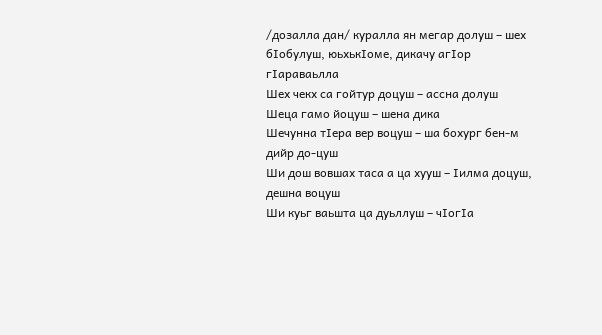/дозалла дан/ куралла ян мегар долуш – шех бIобулуш, юьхькIоме, дикачу агIор гIараваьлла
Шех чекх са гойтур доцуш – ассна долуш
Шеца гамо йоцуш – шена дика
Шечунна тIера вер воцуш – ша бохург бен-м дийр до-цуш
Ши дош вовшах таса а ца хууш – Iилма доцуш, дешна воцуш
Ши куьг ваьшта ца дуьллуш – чIогIа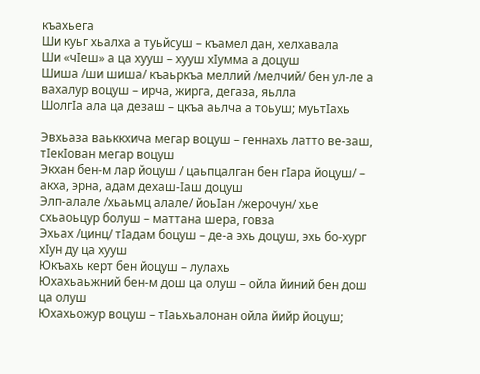къахьега
Ши куьг хьалха а туьйсуш – къамел дан, хелхавала
Ши «чIеш» а ца хууш – хууш хIумма а доцуш
Шиша /ши шиша/ къаьркъа меллий /мелчий/ бен ул-ле а вахалур воцуш – ирча, жирга, дегаза, яьлла
ШолгIа ала ца дезаш – цкъа аьлча а тоьуш; муьтIахь

Эвхьаза ваьккхича мегар воцуш – геннахь латто ве-заш, тIекIован мегар воцуш
Экхан бен-м лар йоцуш / цаьпцалган бен гIара йоцуш/ – акха, эрна, адам дехаш-Iаш доцуш
Элп-алале /хьаьмц алале/ йоьIан /жерочун/ хье схьаоьцур болуш – маттана шера, говза
Эхьах /цинц/ тIадам боцуш – де-а эхь доцуш, эхь бо-хург хIун ду ца хууш
Юкъахь керт бен йоцуш – лулахь
Юхахьаьжний бен-м дош ца олуш – ойла йиний бен дош ца олуш
Юхахьожур воцуш – тIаьхьалонан ойла йийр йоцуш;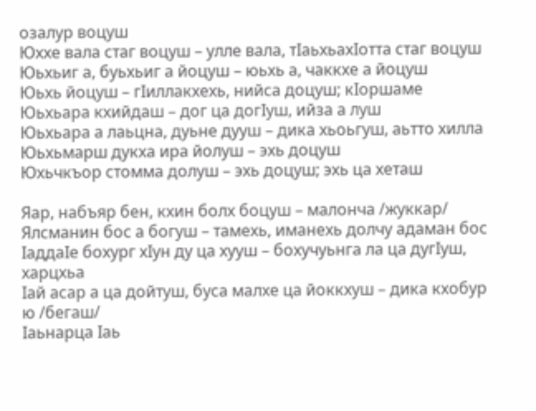озалур воцуш
Юххе вала стаг воцуш – улле вала, тIаьхьахIотта стаг воцуш
Юьхьиг а, буьхьиг а йоцуш – юьхь а, чаккхе а йоцуш
Юьхь йоцуш – гIиллакхехь, нийса доцуш; кIоршаме
Юьхьара кхийдаш – дог ца догIуш, ийза а луш
Юьхьара а лаьцна, дуьне дууш – дика хьоьгуш, аьтто хилла
Юьхьмарш дукха ира йолуш – эхь доцуш
Юхьчкъор стомма долуш – эхь доцуш; эхь ца хеташ

Яар, набъяр бен, кхин болх боцуш – малонча /жуккар/
Ялсманин бос а богуш – тамехь, иманехь долчу адаман бос
IаддаIе бохург хIун ду ца хууш – бохучуьнга ла ца дугIуш, харцхьа
Iай асар а ца дойтуш, буса малхе ца йоккхуш – дика кхобур ю /бегаш/
Iаьнарца Iаь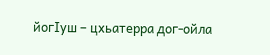йогIуш – цхьатерра дог-ойла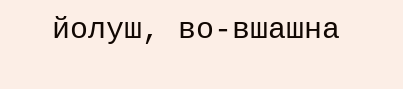йолуш, во-вшашна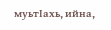муьтIахь, ийна,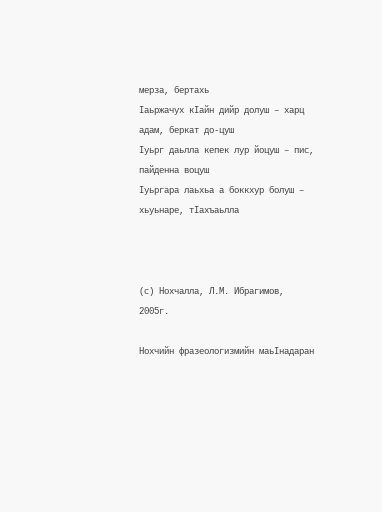мерза, бертахь
Iаьржачух кIайн дийр долуш – харц адам, беркат до-цуш
Iуьрг даьлла кепек лур йоцуш – пис, пайденна воцуш
Iуьргара лаьхьа а боккхур болуш – хьуьнаре, тIахъаьлла



(с) Нохчалла, Л.М. Ибрагимов, 2005г.

Нохчийн фразеологизмийн маьIнадаран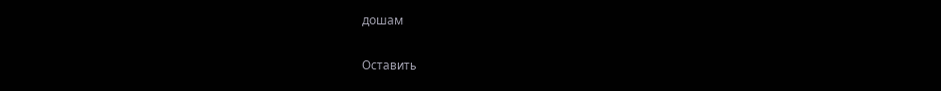дошам

Оставить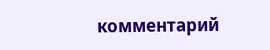комментарий